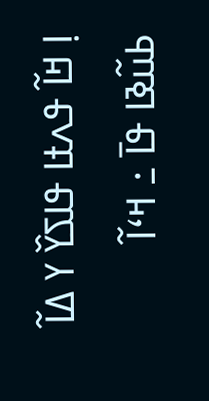ߊ߲ ߞߊ߬ ߟߍߙߊ ߟߊߖߌ߰ ߌ ߡߊ߬ ߕߎ߬ߢߊ ߟߊ߫ ߸ ߞߵߊ߬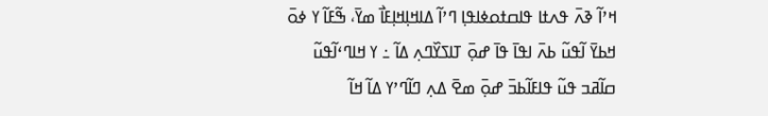ߞߴߊ߬ ߢߍ߫ ߟߍߙߊ ߟߊߛߙߋߦߊߟߊ߲ ߣߴߊ߬ ߡߊߞߊ߲ߞߊ߲ߓߊ߯ ߘߌ߫، ߒ߬ߓߊ߬ ߌ ߦߋ߫ ߞߕߌ߫ ߊ߬ߟߎ߬ ߕߍ߫ ߊߟߊ߫ ߟߊ߫ ߝߋ߲߫ ߠߊߖߌ߰ߣߍ߲ ߡߊ߬ ߸ ߌ ߞߊߣߵߊ߬ߟߎ߬ ߛߊ߬ߥߏ ߟߎ߬ ߟߊߓߊ߬ߕߏ߫ ߝߋ߲߫ ߘߐ߫ ߡߍ߲ ߣߊ߬ߣߴߌ ߡߊ߬ ߞߊ߬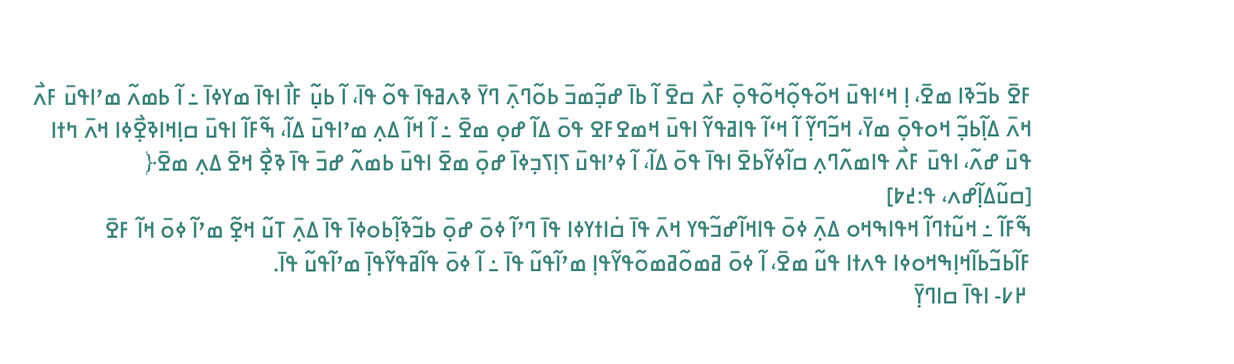ߓߐ߫ ߕߏ߬ߢߊ ߘߐ߫، ߊ߲ ߞߵߊߟߎ߫ ߞߋ߬ߟߋ߲߬ߞߋ߬ߟߋ߲߫ ߓߍ߯ ߛߐ߫ ߊ߬ ߕߊ߫ ߝߏ߲߬ߘߏ߫ ߕߋ߬ߣߍ߲߫ ߣߌ߫ ߢߍߥߟߊ߫ ߟߋ߬ ߟߊ߫، ߊ߬ ߕߎ߲߬ ߓߊ߯ ߊߟߊ߫ ߘߌߦߊ߫ ߸ ߊ߬ ߕߘߍ߬ ߘߴߊߟߎ߫ ߓߍ߯ ߞߍ߫ ߡߊ߲߬ߕߏ߲߬ ߞߋߟߋ߲߫ ߘߌ߫، ߞߏ߬ߣߌ߲߬ ߊ߬ ߞߵߊ߬ ߟߊߥߟߌ߬ ߊߟߎ߫ ߞߘߐߓߐ ߟߋ߫ ߡߊ߬ ߝߋ߲ ߘߐ߫ ߸ ߊ߬ ߞߊ߬ ߡߍ߲ ߘߴߊߟߎ߫ ߡߊ߬، ߒ߬ߓߊ߬ ߊߟߎ߫ ߛߊ߲ߞߊߢߐ߲߯ߦߊ ߞߍ߫ ߤߙߊ ߟߎ߫ ߝߍ߬، ߊߟߎ߫ ߓߍ߯ ߟߊߘߍ߬ߣߍ߲ ߛߊ߬ߦߌ߬ߕߐ߫ ߊߟߊ߫ ߟߋ߫ ߡߊ߬، ߊ߬ ߦߴߊߟߎ߫ ߖߊ߲ߖߏ߲ߦߊ߫ ߝߋ߲߫ ߘߐ߫ ߊߟߎ߫ ߕߘߍ߬ ߝߏ߫ ߟߊ߫ ߢߐ߲߯ ߞߐ߫ ߡߍ߲ ߘߐ߫﴿
[ߛߎ߬ߡߊ߲߬ߝߍ، ߟ:߄߈]
ߒ߬ߓߊ߬ ߸ ߞߎ߬ߙߣߊ߬ ߞߟߊߒߞߋ ߡߍ߲߫ ߦߋ߫ ߟߊߞߊ߬ߝߏ߬ߟߌ ߞߍ߫ ߟߊ߫ ߛ߭ߊߙߌߦߊ ߟߊ߫ ߣߴߊ߬ ߦߋ߫ ߝߋ߲߫ ߕߏ߬ߢߊ߲߬ߕߋߦߊ߫ ߟߊ߫ ߡߍ߲߫ ߠߎ߬ ߞߐ߲߬ ߘߴߊ߬ ߦߋ߫ ߞߊ߬ ߓߐ߫ ߓߊ߬ߕߏ߬ߕߊ߬ߞߊ߲ߒߞߋߦߊ ߟߍߙߊ ߟߎ߬ ߘߐ߫، ߊ߬ ߦߋ߫ ߥߘߋ߬ߥߘߋ߬ߟߌ߬ߟߊ߲ ߘߴߊ߬ߟߎ߬ ߟߊ߫ ߸ ߊ߬ ߦߋ߫ ߟߊ߬ߥߟߌ߬ߟߊ߲߫ ߘߴߊ߬ߟߎ߬ ߟߊ߫.
 ߂߇- ߊߟߊ߫ ߛߊߣߌ߲߫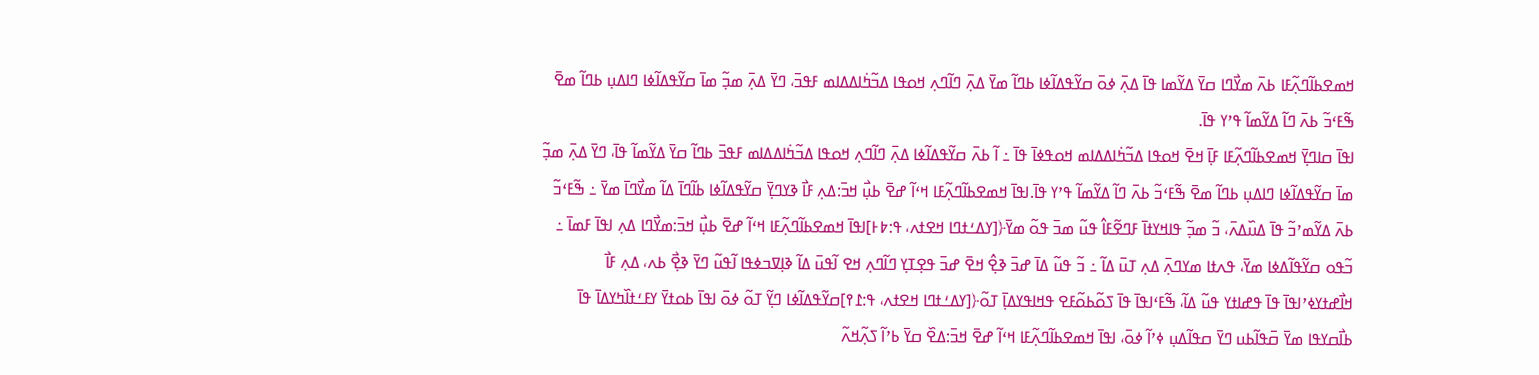ߞߘߐߕߊ߬ߣߍ߲߬ߓߊ ߕߍ߫ ߘߌ߯ߣߊ ߛߌ߫ ߡߌ߬ߘߊ ߟߊ߫ ߡߍ߲߫ ߦߋ߫ ߛߌ߬ߟߡߊ߬ߦߊ ߕߣߊ߬ ߘߌ߫ ߡߍ߲߫ ߣߊ߬ߣߍ߲ ߞߋߟߊ ߡߏ߬ߤ߭ߊߡߡߊߘ ߓߟߏ߫، ߣߌ߫ ߡߍ߲߫ ߘߏ߲߬ ߘߊ߫ ߛߌ߬ߟߡߊ߬ߦߊ ߣߊߡߎ߲ ߕߣߊ߬ ߘߐ߫ ߒ߬ߓߵߏ߬ ߕߍ߫ ߣߊ߬ ߡߌ߬ߘߊ߬ ߟߴߌ ߟߊ߫.
ߊߟߊ߫ ߛߊߣߌ߲߫ ߞߘߐߕߊ߬ߣߍ߲߬ߓߊ ߓߊ߲߫ ߞߐ߫ ߞߋߟߊ ߡߏ߬ߤ߭ߊߡߡߊߘ ߞߋߟߦߊ߫ ߟߊ߫ ߸ ߊ߬ ߕߍ߫ ߛߌ߬ߟߡߊ߬ߦߊ ߡߍ߲߫ ߣߊ߬ߣߍ߲ ߞߋߟߊ ߡߏ߬ߤ߭ߊߡߡߊߘ ߓߟߏ߫ ߕߣߊ߬ ߛߌ߫ ߡߌ߬ߘߊ߬ ߟߊ߫، ߣߌ߫ ߡߍ߲߫ ߘߏ߲߬ ߘߊ߫ ߛߌ߬ߟߡߊ߬ߦߊ ߣߊߡߎ߲ ߕߣߊ߬ ߘߐ߫ ߒ߬ߓߵߏ߬ ߕߍ߫ ߣߊ߬ ߡߌ߬ߘߊ߬ ߟߴߌ ߟߊ߫.ߊߟߊ߫ ߞߘߐߕߊ߬ߣߍ߲߬ߓߊ ߞߵߊ߬ ߝߐ߫ ߕߎ߲߯ ߞߏ߫:ߡߍ߲ ߓߊ߯ ߢߌߣߌ߲߫ ߛߌ߬ߟߡߊ߬ߦߊ ߕߊ߬ߣߊ߫ ߡߊ߬ ߘߌ߯ߣߊ߫ ߘߌ߫ ߸ ߒ߬ߓߵߏ߬ ߕߍ߫ ߡߌ߬ߘߴߏ߬ ߟߊ߫ ߡߎ߰ߡߍ߫، ߏ߬ ߘߏ߲߬ ߟߊߞߌߙߊ߫ ߓߣߐ߬ߓߊ߮ ߟߎ߬ ߘߏ߫ ߟߋ߬ ߘߌ߫﴿[ߌߡߑߙߣߊ ߞߐߙߍ، ߟ:߈߅]ߊߟߊ߫ ߞߘߐߕߊ߬ߣߍ߲߬ߓߊ ߞߵߊ߬ ߝߐ߫ ߕߎ߲߯ ߞߏ߫:ߘߌ߯ߣߊ ߡߍ߲ ߊߟߊ߫ ߓߘߊ߫ ߸ ߏ߬ߟߋ ߛߌ߬ߟߊ߬ߡߦߊ ߘߌ߫، ߟߍߙߊ ߘߌߣߍ߲߫ ߡߍ߲ ߠߎ߫ ߡߊ߬ ߸ ߏ߬ ߟߎ߬ ߡߊ߫ ߝߏ߫ ߢߐ߲߮ ߞߐ߫ ߝߏ߫ ߟߐ߲ߠߌ߲ ߣߊ߬ߣߍ߲ ߞߐ ߊ߬ߟߎ߫ ߡߊ߬ ߢߊ߲ߜߏߦߟߊ ߊ߬ߟߎ߬ ߣߌ߫ ߢߐ߲߯ ߕߍ، ߡߍ߲ ߓߊ߯ ߞߊ߯ߝߙߌߦߴߊߟߊ߫ ߟߊ߫ ߟߝߊߙߌ ߟߎ߬ ߡߊ߬، ߒ߬ߓߵߊߟߊ߫ ߟߊ߫ ߖߋ߬ߕߋ߬ߓߐ ߟߞߊߟߌߡߊ߲߫ ߠߋ߬﴿[ߌߡߑߙߣߊ ߞߐߙߍ، ߟ:߁߉]ߛߌ߬ߟߡߊ߬ߦߊ ߣߌ߲߬ ߠߋ߬ ߦߋ߫ ߊߟߊ߫ ߕߋߙߌ߫ ߌߓߑߙߊ߰ߤߌߡߊ߫ ߟߊ߫ ߕߊ߯ߛߌߟߊ ߘߌ߫ ߛ߫ߟߊ߬ߕߎ ߣߌ߫ ߛߟߊ߬ߡߎ߲ ߦߴߊ߬ ߦߋ߫، ߊߟߊ߫ ߞߘߐߕߊ߬ߣߍ߲߬ߓߊ ߞߵߊ߬ ߝߐ߫ ߞߏ߫:ߡߐ߰ ߛߌ߫ ߕߴߊ߬ ߖߍ߲߬ߞߍ߬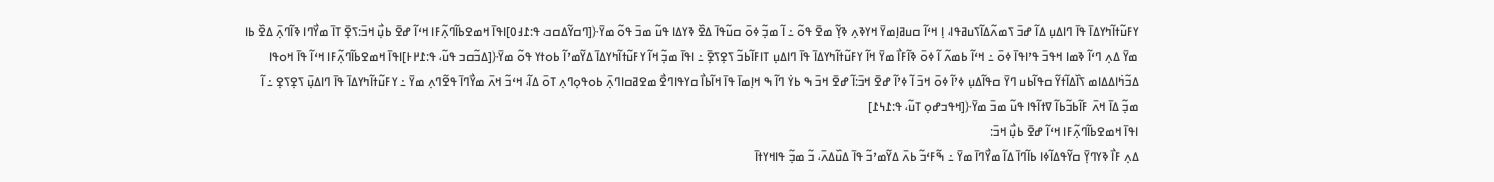ߌߓߎ߬ߙߊ߬ߤߌߡߊ߫ ߟߊ߫ ߣߊߡߎ߲ ߡߊ߬ ߝߏ߫ ߖߘߍ߬ߡߊ߬ߖߎߥߟߊ، ߊ߲ ߞߵߊ߬ ߛߎߥߊ߲ߘߌ߫ ߞߌߢߍ߲ ߢߌ߲߬ ߘߐ߫ ߟߋ߬ ߸ ߊ߬ ߘߏ߲߬ ߦߋ߫ ߛߎ߬ߟߊ߫ ߡߐ߰ ߢߌߡߊ ߟߎ߬ ߘߏ߫ ߟߋ߬ ߘߌ߫﴿[ߣߛߌ߬ߡߛߏ، ߟ:߁߃߀]ߊߟߊ߫ ߞߘߐߕߊ߬ߣߍ߲߬ߓߊ ߞߵߊ߬ ߝߐ߫ ߕߎ߲߯ ߞߏ߫:ߖߐ߲߫ ߠߊ߫ ߘߌ߯ߣߊ ߢߊ߬ߣߍ߲߫ ߡߐ߰ ߕߊ ߘߌ߫ ߡߍ߲ ߣߵߊ߬ ߢߘߊ ߞߟߏ߫ ߟߴߊߟߊ߫ ߦߋ߫ ߸ ߞߵߊ߬ ߕߘߍ߬ ߊ߬ ߦߋ߫ ߢߊ߬ߓߊ߯ ߘߌ߫ ߞߊ߬ ߌߓߎ߬ߙߊ߬ߤߌߡߊ߫ ߟߊ߫ ߣߊߡߎ߲ ߠߊߓߊ߬ߕߏ߬ ߖߐ߲ߖߐ߲߫ ߸ ߊߟߊ߫ ߘߏ߲߬ ߞߊ߬ ߌߓߎ߬ߙߊ߬ߤߌߡߊ߫ ߡߌ߬ߘߴߊ߬ ߕߋߙߌ ߟߋ߬ ߘߌ߫﴿[ߡߏ߬ߛߏ ߟߎ߬، ߟ:߁߂߅]ߊߟߊ߫ ߞߘߐߕߊ߬ߣߍ߲߬ߓߊ ߞߵߊ߬ ߟߊ߫ ߞߋߟߊ ߡߏ߬ߤ߭ߊߡߡߊߘ ߖߊ߰ߡߊ߬ߙߌ߬ ߛߟߊ߬ߕߎ ߣߌ߫ ߛߟߊ߬ߡߎ߲ ߦߴߊ߬ ߦߋ߫ ߞߏ߫ ߊ߬ ߦߴߊ߬ ߝߐ߫ ߞߏ߫:ߊ߬ ߝߐ߫ ߞߏ߫ ߒ ߕߌ߭ ߣߊ߬ ߒ ߞߊ߲ߘߊ߫ ߟߊ߫ ߞߊ߬ߕߊ߯ ߛߌߟߊߣߐ߯ ߘߐߥߛߊߣߍ߲߫ ߕߋߟߋ߲ߣߍ߲ ߠߋ߫ ߡߊ߬، ߞߵߏ߬ ߞߍ߫ ߘߌ߯ߣߊ߫ ߟߐ߬ߣߍ߲ ߘߌ߫ ߸ ߌߓߎ߬ߙߊ߬ߤߌߡߊ߫ ߟߊ߫ ߣߊߡߎ߲߫ ߖߐ߲ߖߐ߲ ߸ ߊ߬ ߘߏ߲߬ ߡߊ߫ ߞߍ߫ ߓߊ߬ߕߏ߬ߕߊ߬ ߜߙߊ߬ߟߊ ߟߎ߬ ߘߏ߫ ߘߌ߫﴿[ߞߟߏߝߋ߲ ߠߎ߬، ߟ:߁߆߁]
ߊߟߊ߫ ߞߘߐߕߊ߬ߣߍ߲߬ߓߊ ߞߵߊ߬ ߝߐ߫ ߕߎ߲߯ ߞߏ߫:
ߡߍ߲ ߓߊ߯ ߢߌߣߌ߲߫ ߛߌ߬ߟߡߊ߬ߦߊ ߕߊ߬ߣߊ߫ ߡߊ߬ ߘߌ߯ߣߊ߫ ߘߌ߫ ߸ ߒ߬ߓߵߏ߬ ߕߍ߫ ߡߌ߬ߘߴߏ߬ ߟߊ߫ ߡߎ߰ߡߍ߫، ߏ߬ ߘߏ߲߬ ߟߊߞߌߙߊ߫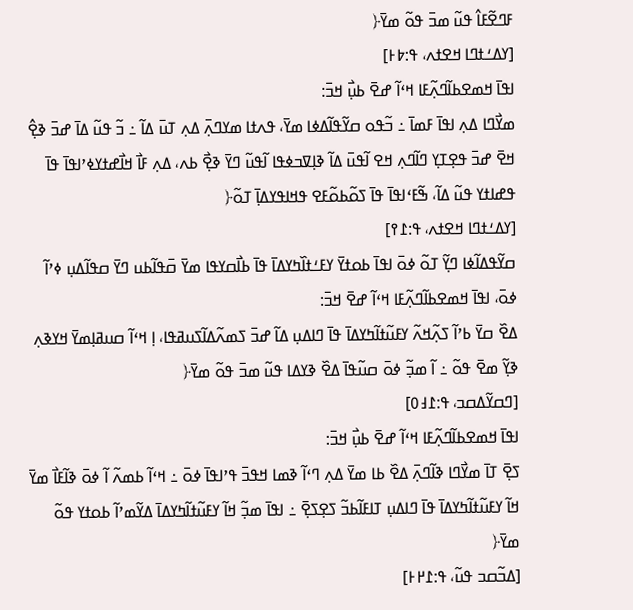ߓߣߐ߬ߓߊ߮ ߟߎ߬ ߘߏ߫ ߟߋ߬ ߘߌ߫﴿
[ߌߡߑߙߣߊ ߞߐߙߍ، ߟ:߈߅]
ߊߟߊ߫ ߞߘߐߕߊ߬ߣߍ߲߬ߓߊ ߞߵߊ߬ ߝߐ߫ ߕߎ߲߯ ߞߏ߫:
ߘߌ߯ߣߊ ߡߍ߲ ߊߟߊ߫ ߓߘߊ߫ ߸ ߏ߬ߟߋ ߛߌ߬ߟߊ߬ߡߦߊ ߘߌ߫، ߟߍߙߊ ߘߌߣߍ߲߫ ߡߍ߲ ߠߎ߫ ߡߊ߬ ߸ ߏ߬ ߟߎ߬ ߡߊ߫ ߝߏ߫ ߢߐ߲߮ ߞߐ߫ ߝߏ߫ ߟߐ߲ߠߌ߲ ߣߊ߬ߣߍ߲ ߞߐ ߊ߬ߟߎ߫ ߡߊ߬ ߢߊ߲ߜߏߦߟߊ ߊ߬ߟߎ߬ ߣߌ߫ ߢߐ߲߯ ߕߍ، ߡߍ߲ ߓߊ߯ ߞߊ߯ߝߙߌߦߴߊߟߊ߫ ߟߊ߫ ߟߝߊߙߌ ߟߎ߬ ߡߊ߬، ߒ߬ߓߵߊߟߊ߫ ߟߊ߫ ߖߋ߬ߕߋ߬ߓߐ ߟߞߊߟߌߡߊ߲߫ ߠߋ߬﴿
[ߌߡߑߙߣߊ ߞߐߙߍ، ߟ:߁߉]
ߛߌ߬ߟߡߊ߬ߦߊ ߣߌ߲߬ ߠߋ߬ ߦߋ߫ ߊߟߊ߫ ߕߋߙߌ߫ ߌߓߑߙߊ߰ߤߌߡߊ߫ ߟߊ߫ ߕߊ߯ߛߌߟߊ ߘߌ߫ ߛ߫ߟߊ߬ߕߎ ߣߌ߫ ߛߟߊ߬ߡߎ߲ ߦߴߊ߬ ߦߋ߫، ߊߟߊ߫ ߞߘߐߕߊ߬ߣߍ߲߬ߓߊ ߞߵߊ߬ ߝߐ߫ ߞߏ߫:
ߡߐ߰ ߛߌ߫ ߕߴߊ߬ ߖߍ߲߬ߞߍ߬ ߌߓߎ߬ߙߊ߬ߤߌߡߊ߫ ߟߊ߫ ߣߊߡߎ߲ ߡߊ߬ ߝߏ߫ ߖߘߍ߬ߡߊ߬ߖߎߥߟߊ، ߊ߲ ߞߵߊ߬ ߛߎߥߊ߲ߘߌ߫ ߞߌߢߍ߲ ߢߌ߲߬ ߘߐ߫ ߟߋ߬ ߸ ߊ߬ ߘߏ߲߬ ߦߋ߫ ߛߎ߬ߟߊ߫ ߡߐ߰ ߢߌߡߊ ߟߎ߬ ߘߏ߫ ߟߋ߬ ߘߌ߫﴿
[ߣߛߌ߬ߡߛߏ، ߟ:߁߃߀]
ߊߟߊ߫ ߞߘߐߕߊ߬ߣߍ߲߬ߓߊ ߞߵߊ߬ ߝߐ߫ ߕߎ߲߯ ߞߏ߫:
ߖߐ߲߫ ߠߊ߫ ߘߌ߯ߣߊ ߢߊ߬ߣߍ߲߫ ߡߐ߰ ߕߊ ߘߌ߫ ߡߍ߲ ߣߵߊ߬ ߢߘߊ ߞߟߏ߫ ߟߴߊߟߊ߫ ߦߋ߫ ߸ ߞߵߊ߬ ߕߘߍ߬ ߊ߬ ߦߋ߫ ߢߊ߬ߓߊ߯ ߘߌ߫ ߞߊ߬ ߌߓߎ߬ߙߊ߬ߤߌߡߊ߫ ߟߊ߫ ߣߊߡߎ߲ ߠߊߓߊ߬ߕߏ߬ ߖߐ߲ߖߐ߲߫ ߸ ߊߟߊ߫ ߘߏ߲߬ ߞߊ߬ ߌߓߎ߬ߙߊ߬ߤߌߡߊ߫ ߡߌ߬ߘߴߊ߬ ߕߋߙߌ ߟߋ߬ ߘߌ߫﴿
[ߡߏ߬ߛߏ ߟߎ߬، ߟ:߁߂߅]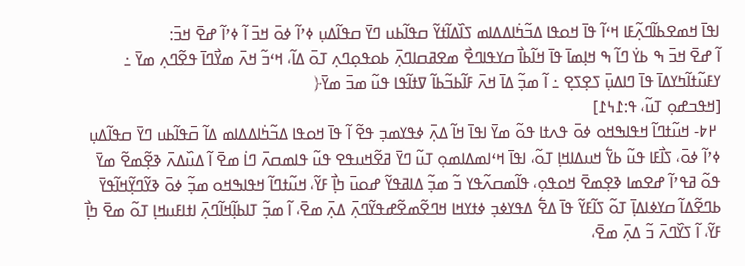ߊߟߊ߫ ߞߘߐߕߊ߬ߣߍ߲߬ߓߊ ߞߵߊ߬ ߟߊ߫ ߞߋߟߊ ߡߏ߬ߤ߭ߊߡߡߊߘ ߖߊ߰ߡߊ߬ߙߌ߬ ߛߟߊ߬ߕߎ ߣߌ߫ ߛߟߊ߬ߡߎ߲ ߦߴߊ߬ ߦߋ߫ ߞߏ߫ ߊ߬ ߦߴߊ߬ ߝߐ߫ ߞߏ߫:
ߊ߬ ߝߐ߫ ߞߏ߫ ߒ ߕߌ߭ ߣߊ߬ ߒ ߞߊ߲ߘߊ߫ ߟߊ߫ ߞߊ߬ߕߊ߯ ߛߌߟߊߣߐ߯ ߘߐߥߛߊߣߍ߲߫ ߕߋߟߋ߲ߣߍ߲ ߠߋ߫ ߡߊ߬، ߞߵߏ߬ ߞߍ߫ ߘߌ߯ߣߊ߫ ߟߐ߬ߣߍ߲ ߘߌ߫ ߸ ߌߓߎ߬ߙߊ߬ߤߌߡߊ߫ ߟߊ߫ ߣߊߡߎ߲߫ ߖߐ߲ߖߐ߲ ߸ ߊ߬ ߘߏ߲߬ ߡߊ߫ ߞߍ߫ ߓߊ߬ߕߏ߬ߕߊ߬ ߜߙߊ߬ߟߊ ߟߎ߬ ߘߏ߫ ߘߌ߫﴿
[ߞߟߏߝߋ߲ ߠߎ߬، ߟ:߁߆߁]
 ߂߈- ߞߎ߬ߙߣߊ߬ ߞߟߊߒߞߋ ߦߋ߫ ߟߍߙߊ ߟߋ߬ ߘߌ߫ ߊߟߊ߫ ߞߊ߬ ߡߍ߲߫ ߦߟߌߘߏ߲ ߟߐ߬ ߊ߬ ߟߊ߫ ߞߋߟߊ ߡߏ߬ߤ߭ߊߡߡߊߘ ߡߊ߬ ߛ߫ߟߊ߬ߕߎ ߣߌ߫ ߛߟߊ߬ߡߎ߲ ߦߴߊ߬ ߦߋ߫، ߖߊ߯ߓߊ ߟߎ߬ ߕߌ߱ ߞߎߡߊߞߊ߲ ߠߋ߬، ߊߟߊ߫ ߞߵߊߘߡߊߘߋ߲ ߠߎ߬ ߣߌ߫ ߥߐ߬ߞߎߟߐ ߟߎ߬ ߟߊߘߛߍ߫ ߣߊ߭ ߘߐ߫ ߊ߬ ߡߎ߰ߡߍ߫ ߢߐ߲߬ߘߐ߬ ߘߌ߫ ߟߋ߬ ߥߟߴߊ߬ ߝߐߘߊ ߢߐ߲ߘߐ߫ ߞߋߟߋ߲، ߟߊ߬ߘߛߍ߬ߟߌ ߏ߬ ߘߏ߲߬ ߡߊߥߟߌ߬ ߝߋߎ߫ ߤߊ߲߯ ߓߌ߬، ߞߎ߬ߙߣߊ߬ ߞߟߊߒߞߋ ߘߏ߲߬ ߦߋ߫ ߢߌ߬ߣߌ߲߬ߞߊ߬ߟߌ߫ ߕߣߐ߬ߡߊ߬ ߛߌߦߊߡߊ߲߫ ߠߋ߬ ߖߊ߬ߓߌ߬ ߟߊ߫ ߡߐ߱ ߡߟߌߦߏ߲ ߦߙߌߞߊ ߞߣߐ߬ߘߐ߬ߝߟߌ߬ߣߍ߲߫ ߡߍ߲߫ ߘߐ߫، ߊ߬ ߘߏ߲߬ ߠߊߕߊ߲߬ߞߊ߬ߣߍ߲߫ ߊߙߊߓߎߞߊ߲ ߠߋ߬ ߘߐ߫ ߤߊ߲߯ ߓߌ߬، ߊ߬ ߖߌ߰ߣߍ߫ ߏ߬ ߡߍ߲߫ ߘߐ߫،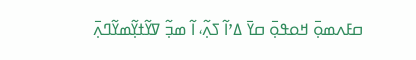ߛߓߍߘߋ߲߫ ߞߋߟߋ߲߫ ߛߌ߫ ߡߴߊ߬ ߖߍ߲߬، ߊ߬ ߘߏ߲߬ ߜߌ߬ߙߌ߲߬ߘߌ߬ߣߍ߲߫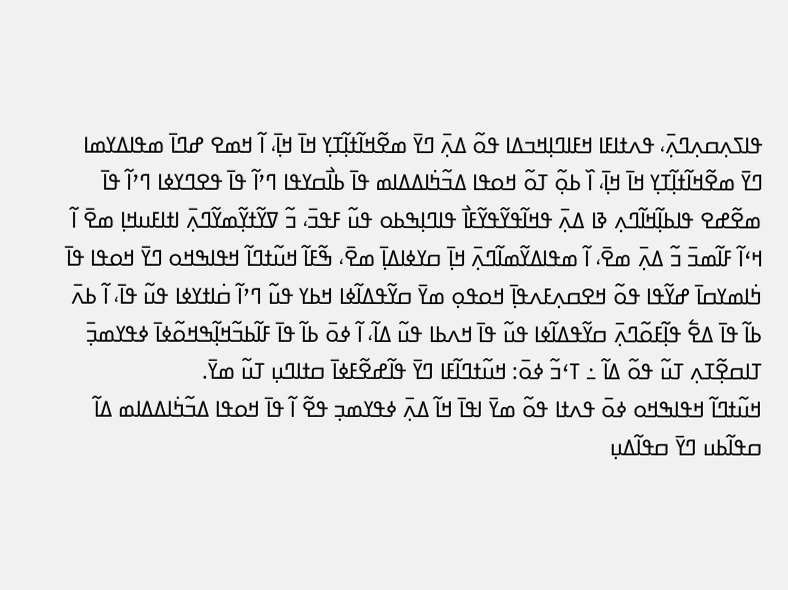ߟߊߖߍ߲ߛߍ߲ߣߍ߲߫، ߟߍߙߊߓߊ ߞߓߊߣߊ߲ߞߏߡߊ ߟߋ߬ ߡߍ߲߫ ߣߌ߫ ߘߐ߬ߞߊ߬ߙߊ߲߬ߠߌ߲ ߞߊ߫ ߞߊ߲߫، ߊ߬ ߞߘߐ ߝߣߊ߫ ߘߟߊߡߌߘߊ ߣߌ߫ ߘߐ߬ߞߊ߬ߙߊ߲߬ߠߌ߲ ߞߊ߫ ߞߊ߲߫، ߊ߰ ߕߋ߲߬ ߠߋ߬ ߞߋߟߊ ߡߏ߬ߤ߭ߊߡߡߊߘ ߟߊ߫ ߕߊ߯ߛߌߟߊ ߣߴߊ߬ ߟߊ߫ ߟߐߣߌߦߊ ߣߴߊ߬ ߟߊ߫ ߘߐ߬ߝߐ ߟߊߕߊ߲߬ߞߊ߬ߣߍ߲ ߢߊ ߡߍ߲߫ ߟߞߊ߬ߟߌ߬ߟߌ߬ߓߊ߯ ߟߊߣߊ߲ߒߕߋ ߟߎ߬ ߓߟߏ߫، ߏ߬ ߜߌ߬ߙߌ߲߬ߘߌ߬ߣߍ߲߫ ߊߙߊߓߎߞߊ߲ ߘߐ߫ ߊ߬ ߞߵߊ߬ ߓߊ߬ߘߏ߫ ߏ߬ ߡߍ߲߫ ߘߐ߫، ߊ߬ ߘߟߊߡߌ߬ߘߊ߬ߣߍ߲߫ ߞߊ߲߫ ߛߌߦߊߡߊ߲߫ ߘߐ߫، ߒ߬ߓߊ߬ ߞߎ߬ߙߣߊ߬ ߞߟߊߒߞߋ ߣߌ߫ ߞߋߟߊ ߟߊ߫ ߤ߭ߊߘߌߛߊ߫ ߝߌ߬ߟߊ ߟߋ߬ ߞߐߛߍ߲ߓߍߟߊ߲߫ ߞߋߟߋ߲ ߘߌ߫ ߛߌ߬ߟߡߊ߬ߦߊ ߞߕߌ ߟߎ߬ ߣߴߊ߬ ߛ߭ߊߙߌߦߊ ߟߎ߬ ߟߊ߫، ߊ߬ ߕߍ߫ ߕߊ߬ ߟߊ߫ ߡߐ߱ ߟߊ߲߬ߓߋ߬ߣߍ߲߫ ߛߌ߬ߟߡߊ߬ߦߊ ߟߎ߬ ߟߊ߫ ߞߍߕߊ ߟߎ߬ ߡߊ߬، ߊ߬ ߦߋ߫ ߕߊ߬ ߟߊ߫ ߓߊ߬ߕߏ߬ߞߊ߲߬ߒߞߋ߬ߦߊ߫ ߦߟߌߘߏ߲߫ ߠߊߛߐ߲߬ߠߍ߲ ߠߎ߬ ߟߋ߬ ߡߊ߬ ߸ ߠߵߏ߬ ߦߋ߫: ߞߎ߬ߙߣߊ߬ߓߊ ߣߌ߫ ߟߊ߬ߝߐ߬ߓߦߊ߫ ߛߙߊߣߎ߲ ߠߎ߬ ߘߌ߫.
ߞߎ߬ߙߣߊ߬ ߞߟߊߒߞߋ ߦߋ߫ ߟߍߙߊ ߟߋ߬ ߘߌ߫ ߊߟߊ߫ ߞߊ߬ ߡߍ߲߫ ߦߟߌߘߏ߲ ߟߐ߬ ߊ߬ ߟߊ߫ ߞߋߟߊ ߡߏ߬ߤ߭ߊߡߡߊߘ ߡߊ߬ ߛߟߊ߬ߕߎ ߣߌ߫ ߛߟߊ߬ߡߎ߲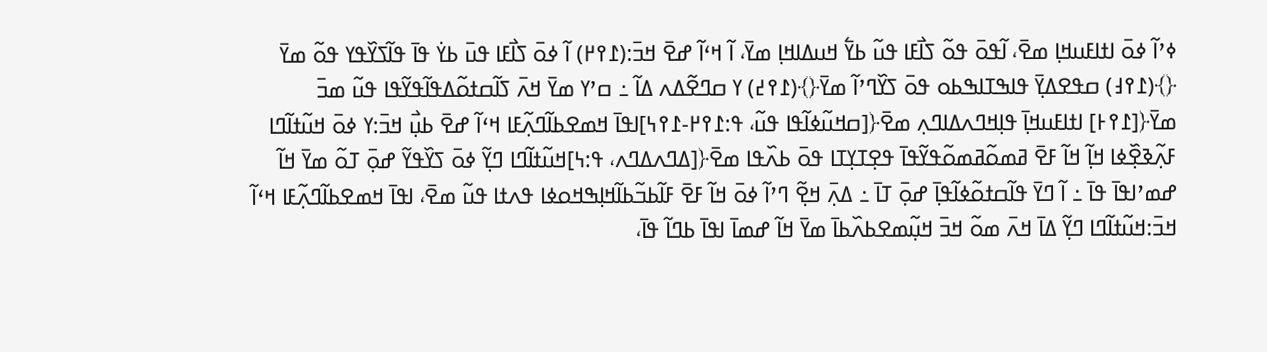ߦߴߊ߬ ߦߋ߫ ߊߙߊߓߎߞߊ߲ ߘߐ߫، ߊ߬ߟߋ߫ ߟߋ߬ ߖߊ߯ߓߊ ߟߎ߬ ߕߌ߱ ߞߎߡߊߞߊ߲ ߘߌ߫، ߊ߬ ߞߵߊ߬ ߝߐ߫ ߞߏ߫:(߁߉߂) ߊ߬ ߦߋ߫ ߖߊ߯ߓߊ ߟߎ߫ ߕߌ߭ ߟߊ߫ ߟߊ߬ߖߌ߰ߟߌ ߟߋ߬ ߘߌ߫ ﴿﴾(߁߉߃) ߛߟߐߡߌ߲߫ ߟߊߒߠߊߒߕߋ ߟߋ߫ ߖߌ߰ߣߴߊ߬ ߘߌ߫﴿﴾(߁߉߄) ߌ ߛߣߐ߬ߡߍ ߡߊ߬ ߸ ߛߴߌ ߘߌ߫ ߞߍ߫ ߖߊ߬ߛߙߋ߬ߡߟߊ߬ߟߌ߬ߟߊ ߟߎ߬ ߘߏ߫ ߘߌ߫﴿[߁߉߅] ߊߙߊߓߎߞߊ߲߫ ߟߊ߲ߞߣߍߡߊߣߍ߲ ߘߐ߫﴿[ߛߞߎ߬ߦߊ߬ߟߊ ߟߎ߬، ߟ:߁߉߂-߁߉߆]ߊߟߊ߫ ߞߘߐߕߊ߬ߣߍ߲߬ߓߊ ߞߵߊ߬ ߝߐ߫ ߕߎ߲߯ ߞߏ߫:ߌ ߦߋ߫ ߞߎ߬ߙߊ߬ߣߊ ߓߍ߲߬ߢߐ߲߰ߦߊ ߞߊ߲߬ ߞߊ߬ ߓߐ߫ ߥߘߋ߬ߥߘߋ߬ߟߌ߬ߟߊ߫ ߟߐ߲ߠߌ߲ߠߊ ߟߋ߫ ߕߍ߰ߟߊ ߘߐ߫﴿[ߡߣߍߡߣߍ، ߟ:߆]ߞߎ߬ߙߊ߬ߣߊ ߣߌ߲߬ ߦߋ߫ ߖߌ߰ߟߌ߬ ߝߋ߲߫ ߠߋ߬ ߘߌ߫ ߞߊ߬ ߝߘߴߊߟߊ߫ ߟߊ߫ ߸ ߊ߬ ߣߌ߫ ߟߊ߬ߛߙߋ߬ߦߊ߬ߟߊ߲߫ ߝߋ߲߫ ߠߊ߫ ߸ ߡߍ߲߫ ߞߐ߲߬ ߣߴߊ߬ ߦߋ߫ ߞߊ߬ ߓߐ߫ ߓߊ߬ߕߏ߬ߕߊ߬ߞߊ߲ߒߞߋߦߊ ߟߍߙߊ ߟߎ߬ ߘߐ߫، ߊߟߊ߫ ߞߘߐߕߊ߬ߣߍ߲߬ߓߊ ߞߵߊ߬ ߞߏ߫:ߞߎ߬ߙߊ߬ߣߊ ߣߌ߲߬ ߡߊ߫ ߞߍ߫ ߘߋ߬ ߞߏ߫ ߞߎ߲߬ߘߐߕߍ߰ߕߊ߫ ߘߌ߫ ߞߊ߬ ߝߘߊ߫ ߊߟߊ߫ ߕߣߊ߬ ߟߊ߫،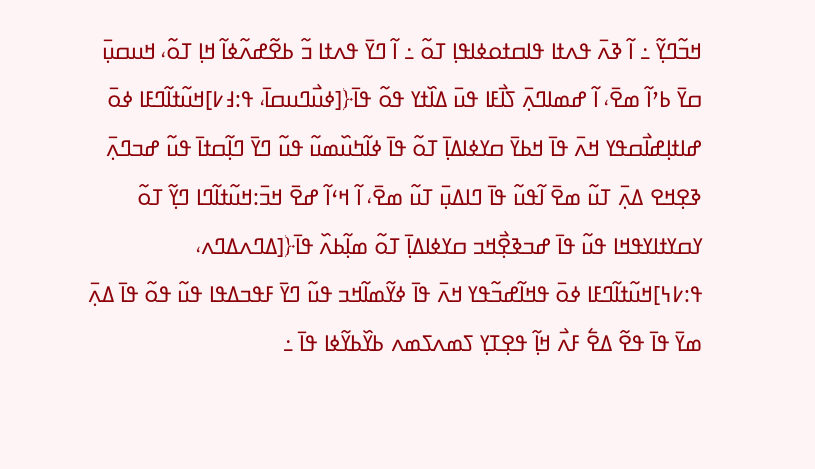ߞߏ߬ߣߌ߲߬ ߸ ߊ߬ ߢߍ߫ ߟߍߙߊ ߟߊߛߙߋߦߊߟߊ߲ ߠߋ߬ ߸ ߊ߬ ߣߌ߫ ߟߍߙߊ ߏ߬ ߕߐ߬ߝߍ߬ߦߊ߬ ߞߊ߲ ߠߋ߬، ߞߎߛߎ߲߫ ߛߌ߫ ߕߴߊ߬ ߘߐ߫، ߊ߬ ߝߘߊߣߍ߲߫ ߖߊ߯ߓߊ ߟߎ߫ ߡߊ߰ߙߌ ߟߋ߬ ߟߊ߫﴿[ߦߎ߯ߣߎߛߊ߫، ߟ:߃߇]ߞߎ߬ߙߊ߬ߣߓߊ ߦߋ߫ ߝߊߙߊ߲ߝߊ߯ߛߟߌ ߞߍ߫ ߟߊ߫ ߞߕߌ߫ ߛߌߦߊߡߊ߲߫ ߠߋ߬ ߟߊ߫ ߦߊ߬ߤߎ߰ߘߎ߬ ߟߎ߬ ߣߌ߫ ߣߊ߲߬ߛߙߊ߫ ߟߎ߬ ߝߏߣߍ߲߫ ߢߐ߲ߞߐ ߡߍ߲߫ ߠߎ߬ ߘߐ߫ ߊ߬ߟߎ߬ ߟߊ߫ ߣߊߡߎ߲߫ ߠߎ߬ ߘߐ߫، ߊ߬ ߞߵߊ߬ ߝߐ߫ ߞߏ߫:ߞߎ߬ߙߊ߬ߣߊ ߣߌ߲߬ ߠߋ߬ ߌߛߌߙߊߌߟߞߊ ߟߎ߬ ߟߊ߫ ߝߏߢߐ߲߯ߞߏ ߛߌߦߊߡߊ߲߫ ߠߋ߬ ߘߊ߲߬ߕߍ߰ ߟߊ߫﴿[ߡߣߍߡߣߍ، ߟ:߇߆]ߞߎ߬ߙߊ߬ߣߓߊ ߦߋ߫ ߟߞߊ߬ߝߏ߬ߟߌ ߞߍ߫ ߟߊ߫ ߦߌ߬ߘߊ߬ߞߏ ߟߎ߬ ߣߌ߫ ߓߟߏߡߟߊ ߟߎ߬ ߟߋ߬ ߟߊ߫ ߡߍ߲߫ ߘߌ߫ ߟߊ߫ ߟߐ߬ ߡߐ߱ ߓߍ߯ ߞߊ߲߬ ߟߐ߲ߠߌ߲ ߖߘߍߖߘߍ ߕߌ߰ߕߌ߬ߦߊ ߟߊ߫ ߸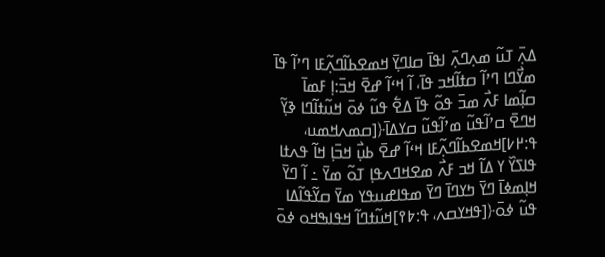ߡߍ߲߫ ߠߎ߬ ߘߍ߲ߣߍ߲߫ ߊߟߊ߫ ߛߊߣߌ߲߫ ߞߘߐߕߊ߬ߣߍ߲߬ߓߊ ߣߴߊ߬ ߟߊ߫ ߘߌ߯ߣߊ ߣߴߊ߬ ߛߙߊ߬ߞߏ ߟߊ߫، ߊ߬ ߞߵߊ߬ ߝߐ߫ ߞߏ߫:ߊ߲ ߓߘߊ߫ ߛߊ߲߬ߘߊ ߓߍ߯ ߘߏ߫ ߟߋ߬ ߟߊ߫ ߡߐ߱ ߟߎ߬ ߦߋ߫ ߞߎ߬ߙߊ߬ߣߊ ߢߌ߲߬ ߞߣߐ߫ ߛߴߊ߬ߟߎ߬ ߘߴߊ߬ߟߎ߬ ߛߌߡߊ߫﴿[ߛߘߍߞߘߎ، ߟ:߂߇]ߞߘߐߕߊ߬ߣߍ߲߬ߓߊ ߞߵߊ߬ ߝߐ߫ ߕߎ߲߯ ߞߏ߫ߊ߲ ߞߊ߬ ߟߍߙߊ ߟߊߖߌ߰ ߌ ߡߊ߬ ߞߏ ߓߍ߯ ߘߐߞߣߍߟߊ߲ ߠߋ߬ ߘߌ߫ ߸ ߊ߬ ߣߌ߫ ߞߊ߲ߘߦߊ߫ ߣߌ߫ ߤߌߣߊ߫ ߣߌ߫ ߘߟߊߝߎߟߌ ߘߌ߫ ߛߌ߬ߟߊ߬ߡߊ ߟߎ߬ ߦߋ߫﴿[ߟߞߌߛߍ، ߟ:߈߉]ߞߎ߬ߙߣߊ߬ ߞߟߊߒߞߋ ߦߋ߫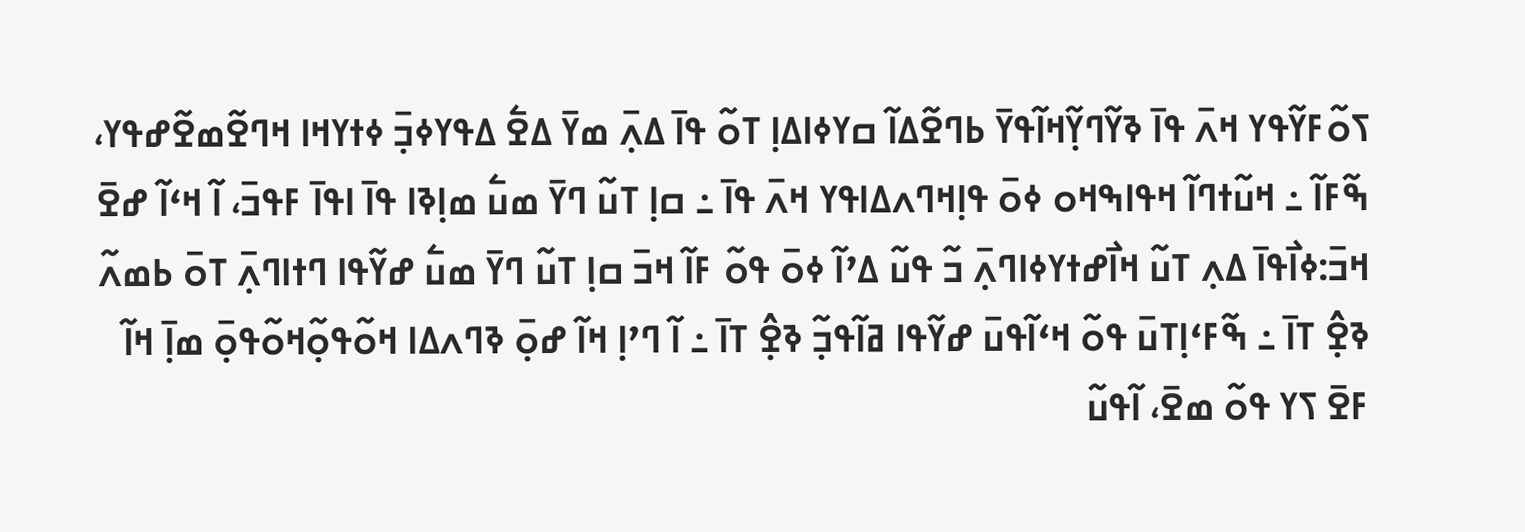ߖߋ߬ߓߌ߬ߟߌ ߞߍ߫ ߟߊ߫ ߢߌ߬ߣߌ߲߬ߞߊ߬ߟߌ߫ ߕߣߐ߬ߡߊ߬ ߛߌߦߊߡߊ߲ ߠߋ߬ ߟߊ߫ ߡߍ߲߫ ߘߌ߫ ߡߐ߱ ߡߟߌߦߏ߲߫ ߦߙߌߞߊ ߞߣߐ߬ߘߐ߬ߝߟߌ، ߒ߬ߓߊ߬ ߸ ߞߎ߬ߙߣߊ߬ ߞߟߊߒߞߋ ߦߋ߫ ߟߊ߲ߞߣߍߡߊߟߌ ߞߍ߫ ߟߊ߫ ߸ ߛߊ߲ ߠߎ߬ ߣߌ߫ ߘߎ߱ ߘߊ߲ߢߊ ߟߊ߫ ߊߟߊ߫ ߓߟߏ߫، ߊ߬ ߞߵߊ߬ ߝߐ߫ ߞߏ߫:ߦߊ߯ߟߊ߫ ߡߍ߲ ߠߎ߬ ߞߊ߯ߝߙߌߦߊߣߍ߲߫ ߏ߬ ߟߎ߬ ߡߴߊ߬ ߦߋ߫ ߟߋ߬ ߓߊ߬ ߞߏ߫ ߛߊ߲ ߠߎ߬ ߣߌ߫ ߘߎ߱ ߝߌ߬ߟߊ ߣߙߊߣߍ߲߫ ߠߋ߫ ߕߘߍ߬ ߢߐ߲߮ ߠߊ߫ ߸ ߒ߬ߓߵߊ߲ߠߎ߫ ߟߋ߬ ߞߵߊ߬ߟߎ߫ ߝߌ߬ߟߊ ߥߊ߬ߟߏ߲߬ ߢߐ߲߮ ߠߊ߫ ߸ ߊ߬ ߣߴߊ߲ ߞߊ߬ ߝߋ߲߫ ߢߣߍߡߊ ߞߋ߬ߟߋ߲߬ߞߋ߬ߟߋ߲߫ ߘߊ߲߫ ߞߊ߬ ߓߐ߫ ߖߌ ߟߋ߬ ߘߐ߫، ߊ߬ߟߎ߬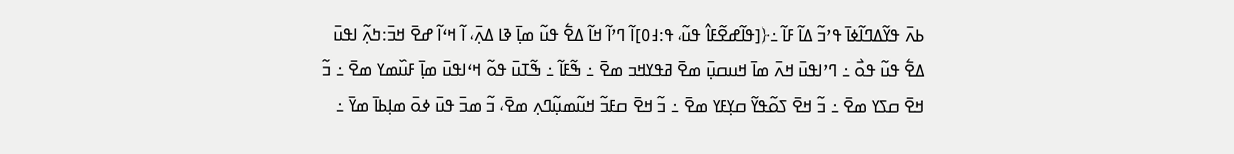ߕߍ߫ ߟߌ߬ߡߣߊ߬ߦߊ߫ ߟߴߏ߬ ߡߊ߬ ߓߊ߬ ߸﴿[ߟߊ߬ߝߐ߬ߓߊ߮ ߟߎ߬، ߟ:߃߀]ߊ߬ ߣߴߊ߬ ߞߊ߬ ߡߐ߱ ߟߎ߬ ߘߊ߲߫ ߢߊ ߡߍ߲߫، ߊ߬ ߞߵߊ߬ ߝߐ߫ ߞߏ߫:ߤߍ߲߬ ߊߟߎ߫ ߡߐ߱ ߟߎ߬ ߟߋ߯ ߸ ߣߴߊߟߎ߫ ߞߍ߫ ߘߊ߫ ߞߎߛߎ߲߫ ߘߐ߫ ߥߟߌߞߏ ߘߐ߫ ߸ ߒ߬ߓߊ߬ ߸ ߒ߬ߠߎ߫ ߟߋ߬ ߞߵߊߟߎ߫ ߘߊ߲߫ ߓߎ߰ߘߌ ߘߐ߫ ߸ ߏ߬ ߞߐ߫ ߛߖߌ ߘߐ߫ ߸ ߏ߬ ߞߐ߫ ߖߋ߬ߟߌ߬ ߛߌ߲ߓߌ ߘߐ߫ ߸ ߏ߬ ߞߐ߫ ߛߓߏ߬ ߞߎ߬ߘߎ߲߬ߣߍ߲ ߘߐ߫، ߏ߬ ߘߏ߫ ߟߎ߫ ߦߋ߫ ߘߊ߲ߕߊ߫ ߘߌ߫ ߸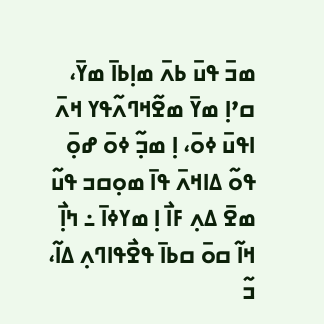ߘߏ߫ ߟߎ߫ ߕߍ߫ ߘߊ߲ߕߊ߫ ߘߌ߫، ߛߴߊ߲ ߘߌ߫ ߘߐ߬ߞߣߍ߬ߟߌ ߞߍ߫ ߊߟߎ߫ ߦߋ߫، ߊ߲ ߘߏ߲߬ ߦߋ߫ ߝߋ߲߫ ߟߋ߬ ߡߊߞߍ߫ ߟߊ߫ ߘߋ߲ߛߏ ߟߎ߬ ߘߐ߫ ߡߍ߲ ߓߊ߯ ߊ߲ ߘߌߦߊ߫ ߸ ߤߊ߲߯ ߞߊ߬ ߛߋ߫ ߛߕߊ߫ ߟߐ߯ߟߊߣߍ߲ ߡߊ߬، ߏ߬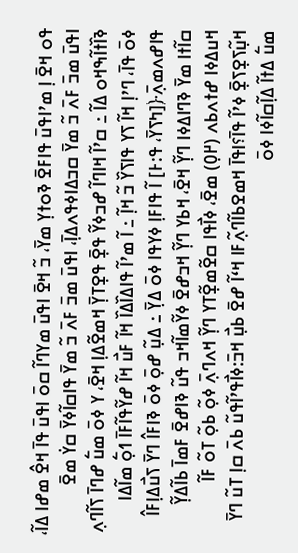ߟߋ ߞߐ߫ ߊ߲ ߘߴߊߟߎ߫ ߟߊߓߐ߫ ߢߋߙߌ߲ ߘߌ߫، ߏ߬ ߞߐ߫ ߊߟߎ߫ ߘߌߣߊ߬ ߛߋ߫ ߊߟߎ߫ ߟߊ߫ ߞߐ߮ ߘߝߊ ߡߊ߬، ߊߟߎ߫ ߘߏ߫ ߓߍ߫ ߏ߬ ߘߌ߫ ߛߏߡߊߦߟߍߡߊ߲߫، ߊߟߎ߫ ߘߏ߫ ߓߍ߫ ߏ߬ ߘߌ߫ ߟߊߛߊ߬ߦߌ߫ ߛߌ߭ ߘߐ߫ ߢߊ߰ߙߊ߬ߒߞߋ ߡߊ߬ ߸ ߛߴߊ߬ ߞߊߣߊ߬ ߝߏߦߌ߬ ߟߐ߲߫ ߟߐ߲ߠߌ߲߫ ߞߘߐ߬ߡߊ߲ ߞߐ߫، ߌ ߦߋ߫ ߘߎ߱ ߝߣߊ߫ ߖߊ߬ߣߍ߲ ߦߋ߫ ߟߊ߫، ߣߴߊ߲ ߞߊ߬ ߖߌ ߟߊߖߌ߰ ߏ߬ ߞߊ߲߬ ߸ ߊ߬ ߘߴߊ߬ ߟߊߡߊ߰ߡߊ߰ ߞߊ߬ ߓߎ߯ ߞߊ߬ ߝߌ߬ߟߊ߬ߓߊ߫ ߗߋ߲߱ ߘߊ߬ߡߊ ߟߊߝߍߘߍ߲߫﴿[ߤߖߌ߫، ߟ:߅] ߊ߬ ߟߊߓߊ߲ ߦߌߟߊ ߦߋ߫ ߡߌ߲߫ ߸ ߡߎ߲߬ ߝߋ߲߫ ߦߋ߫ ߢߊߓߊ߮ ߣߌ߫ ߖߎ߯ߡߊ߲ߓߊ߮ ߛߊ߬ߙߊ ߘߌ߫ ߢߣߊߡߦߊ ߣߌ߲߬ ߞߐ߫، ߞߕߌ ߣߌ߲߬ ߞߏߝߐ߫ ߦߌ߬ߘߊ߬ߞߏ ߟߎ߬ ߢߊߝߐ߫ ߓߘߊ߫ ߕߊ߬ߡߌ߲߬ ߞߎߡߦߊ ߝߙߍߕߍ (߂߀߲) ߘߐ߫، ߦߊ߯ߟߊ ߛߐ߬ߘߐ߲߬ߠߌ ߣߌ߲߬ ߞߍߣߍ߲߫ ߦߋ߲߬ ߕߋ߲߬ ߠߋ߬ ߓߊ߬ ߞߎ߲߬ߖߐ߲ߖߐ߲߫ ߦߴߊ߬ ߟߊ߫؟ߊߟߊ߫ ߞߘߐߕߊ߬ߣߍ߲߬ߓߊ ߞߵߊ߬ ߝߐ߫ ߕߎ߲߯ ߞߏ߫:ߦߊ߯ߟߴߊ߬ߟߎ߬ ߕߍ߫ ߛߊ߲ ߠߎ߬ ߣߌ߫ ߘߎ߱ ߡߙߊ߬ ߡߊ߲߬ߛߊ߬ߦߊ ߦߋ߫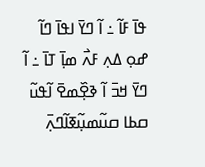ߟߊ߫ ߓߊ߬ ߸ ߊ߬ ߣߌ߫ ߊߟߊ߫ ߣߊ߬ ߝߋ߲ ߡߍ߲ ߓߍ߯ ߘߊ߲߫ ߠߊ߫ ߸ ߊ߬ ߣߌ߫ ߞߏ߫ ߊ߬ ߢߐ߲߰ߘߐ߫ ߊ߬ߟߎ߬ ߛߕߊ ߛߎ߬ߘߎ߲߬ߧߊ߬ߣߍ߲߫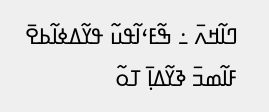ߣߊ߬ߞߍ߫ ߸ ߒ߬ߓߵߊ߬ߟߎ߬ ߟߌ߬ߡߦߊ߬ߕߐ߫ ߓߊ߬ߘߏ߫ ߢߌ߬ߡߊ߲߫ ߠߋ߬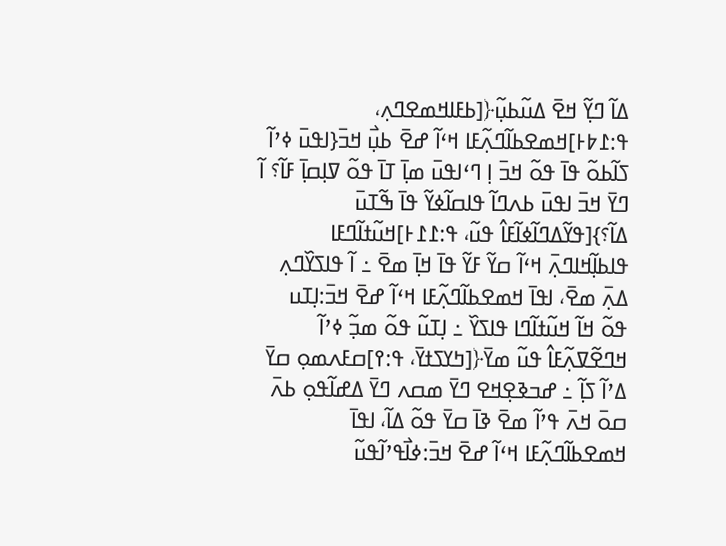ߡߊ߬ ߣߌ߲߬ ߞߐ߫ ߡߎ߬ߕߎ߲߬﴿[ߕߓߊߞߘߐߣߍ߲، ߟ:߁߈߅]ߞߘߐߕߊ߬ߣߍ߲߬ߓߊ ߞߵߊ߬ ߝߐ߫ ߕߎ߲߯ ߞߏ߫{ߊߟߎ߫ ߦߴߊ߬ ߖߊ߬ߕߋ߬ ߟߊ߫ ߟߋ߬ ߞߏ߫ ߊ߲ ߣߵߊߟߎ߫ ߘߊ߲߫ ߠߊ߫ ߟߋ߬ ߜߊ߲ߛߊ߲߫ ߓߊ߬؟ ߊ߬ ߣߌ߫ ߞߏ߫ ߊߟߎ߫ ߕߍߣߊ߬ ߟߊߛߊ߬ߦߌ߬ ߟߊ߫ ߒ߬ߠߎ߫ ߡߊ߬؟}[ߟߌ߬ߡߣߊ߬ߦߊ߬ߓߊ߮ ߟߎ߬، ߟ:߁߁߅]ߞߎ߬ߙߊ߬ߣߓߊ ߟߊߕߊ߲߬ߞߊߣߍ߲߫ ߞߵߊ߬ ߛߌ߬ ߓߌ߬ ߟߊ߫ ߞߊ߲߫ ߘߐ߫ ߸ ߊ߬ ߟߊߖߌ߰ߣߍ߲ ߡߍ߲߫ ߘߐ߫، ߊߟߊ߫ ߞߘߐߕߊ߬ߣߍ߲߬ߓߊ ߞߵߊ߬ ߝߐ߫ ߞߏ߫:ߊ߲ߠߎ ߟߋ߬ ߞߊ߬ ߞߎ߬ߙߊ߬ߣߊ ߟߊߖߌ߰ ߸ ߊ߲ߠߎ߬ ߟߋ߬ ߘߏ߲߬ ߦߴߊ߬ ߞߣߐ߬ߜߍ߲߬ߓߊ߮ ߟߎ߬ ߘߌ߫﴿[ߤߌߖߙߌ߫، ߟ:߉]ߛߓߍߘߋ߲ ߛߌ߫ ߡߴߊ߬ ߖߊ߲߬ ߸ ߝߏߢߐ߲ߞߐ ߣߌ߫ ߘߛߍ ߣߌ߫ ߡߝߊ߬ߟߋ߲ ߕߍ߫ ߛߋ߫ ߞߍ߫ ߟߴߊ߬ ߘߐ߫ ߢߊ߫ ߛߌ߫ ߟߋ߬ ߡߊ߬، ߊߟߊ߫ ߞߘߐߕߊ߬ߣߍ߲߬ߓߊ ߞߵߊ߬ ߝߐ߫ ߞߏ߫:ߦߊ߯ߟߴߊ߬ߟߎ߬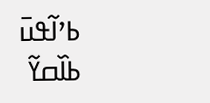ߕߴߊ߬ߟߎ߫ ߕߊ߰ߛߌ߬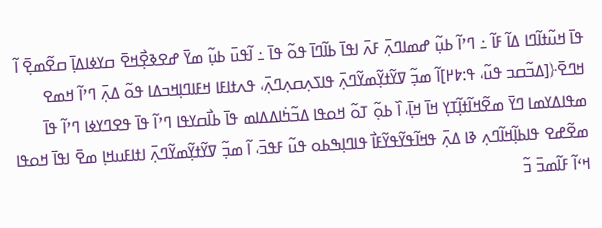ߟߊ߫ ߞߎ߬ߙߊ߬ߣߊ ߡߊ߬ ߓߊ߬ ߸ ߣߴߊ߬ ߕߎ߲߬ ߝߘߊߣߍ߲߫ ߓߍ߫ ߊߟߊ߫ ߕߊ߬ߣߊ߫ ߟߋ߬ ߟߊ߫ ߸ ߊ߬ߟߎ߫ ߕߎ߲߬ ߘߌ߫ ߝߐߢߐ߲߯ߞߐ߫ ߛߌߦߊߡߊ߲߫ ߛߐ߬ߘߐ߲߫ ߊ߬ ߞߣߐ߫﴿[ߡߏ߬ߛߏ ߟߎ߬، ߟ:߈߂]ߊ߬ ߘߏ߲߬ ߜߌ߬ߙߌ߲߬ߘߌ߬ߣߍ߲߫ ߟߊߖߍ߲ߛߍ߲ߣߍ߲߫، ߟߍߙߊߓߊ ߞߓߊߣߊ߲ߞߏߡߊ ߟߋ߬ ߡߍ߲߫ ߣߴߊ߬ ߞߘߐ ߘߟߊߡߌߘߊ ߣߌ߫ ߘߐ߬ߞߊ߬ߙߊ߲߬ߠߌ߲ ߞߊ߫ ߞߊ߲߫، ߊ߰ ߕߋ߲߬ ߠߋ߬ ߞߋߟߊ ߡߏ߬ߤ߭ߊߡߡߊߘ ߟߊ߫ ߕߊ߯ߛߌߟߊ ߣߴߊ߬ ߟߊ߫ ߟߐߣߌߦߊ ߣߴߊ߬ ߟߊ߫ ߘߐ߬ߝߐ ߟߊߕߊ߲߬ߞߊ߬ߣߍ߲ ߢߊ ߡߍ߲߫ ߟߞߊ߬ߟߌ߬ߟߌ߬ߓߊ߯ ߟߊߣߊ߲ߒߕߋ ߟߎ߬ ߓߟߏ߫، ߊ߬ ߘߏ߲߬ ߜߌ߬ߙߌ߲߬ߘߌ߬ߣߍ߲߫ ߊߙߊߓߎߞߊ߲ ߘߐ߫ ߊߟߊ߫ ߞߋߟߊ ߞߵߊ߬ ߓߊ߬ߘߏ߫ ߏ߬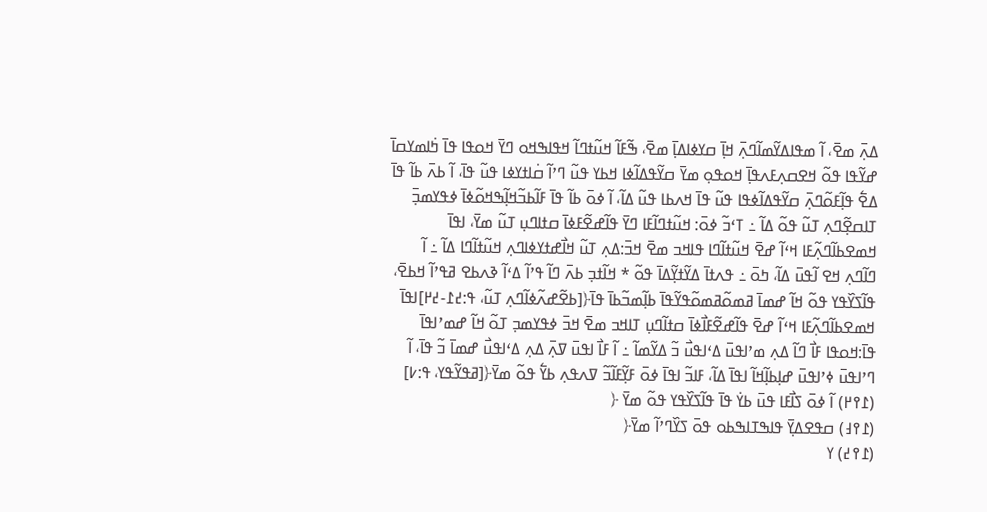ߡߍ߲߫ ߘߐ߫، ߊ߬ ߘߟߊߡߌ߬ߘߊ߬ߣߍ߲߫ ߞߊ߲߫ ߛߌߦߊߡߊ߲߫ ߘߐ߫، ߒ߬ߓߊ߬ ߞߎ߬ߙߣߊ߬ ߞߟߊߒߞߋ ߣߌ߫ ߞߋߟߊ ߟߊ߫ ߤ߭ߊߘߌߛߊ߫ ߝߌ߬ߟߊ ߟߋ߬ ߞߐߛߍ߲ߓߍߟߊ߲߫ ߞߋߟߋ߲ ߘߌ߫ ߛߌ߬ߟߡߊ߬ߦߊ ߞߕߌ ߟߎ߬ ߣߴߊ߬ ߛ߭ߊߙߌߦߊ ߟߎ߬ ߟߊ߫، ߊ߬ ߕߍ߫ ߕߊ߬ ߟߊ߫ ߡߐ߱ ߟߊ߲߬ߓߋ߬ߣߍ߲߫ ߛߌ߬ߟߡߊ߬ߦߟߊ ߟߎ߬ ߟߊ߫ ߞߍߕߊ ߟߎ߬ ߡߊ߬، ߊ߬ ߦߋ߫ ߕߊ߬ ߟߊ߫ ߓߊ߬ߕߏ߬ߞߊ߲߬ߒߞߋ߬ߦߊ߫ ߦߟߌߘߏ߲߫ ߠߊߛߐ߲߬ߣߍ߲ ߠߎ߬ ߟߋ߬ ߡߊ߬ ߸ ߠߵߏ߬ ߦߋ߫: ߞߎ߬ߙߣߊ߬ߓߊ ߣߌ߫ ߟߊ߬ߝߐ߬ߓߦߊ߫ ߛߙߊߣߎ߲ ߠߎ߬ ߘߌ߫، ߊߟߊ߫ ߞߘߐߕߊ߬ߣߍ߲߬ߓߊ ߞߵߊ߬ ߝߐ߫ ߞߎ߬ߙߊ߬ߣߊ ߟߊߞߏ ߘߐ߫ ߞߏ߫:ߡߍ߲ ߠߎ߬ ߞߊ߯ߝߙߌߦߊߣߍ߲ ߞߎ߬ߙߊ߬ߣߊ ߡߊ߬ ߸ ߊ߬ ߣߊ߬ߣߍ߲ ߞߐ ߊ߬ߟߎ߫ ߡߊ߬، ߤߋ߫ ߸ ߟߍߙߊ߫ ߡߌ߬ߙߌ߲߬ߡߊ߫ ߟߋ߬ * ߞߊ߬ߙߏ߲ ߕߍ߫ ߣߊ߬ ߟߴߊ߬ ߡߵߊ߬ ߢߍߕߐ ߥߟߴߊ߬ ߞߕߐ߫، ߟߊ߬ߖߌ߰ߟߌ ߟߋ߬ ߞߊ߬ ߝߘߊ߫ ߥߘߋ߬ߥߘߋ߬ߟߌ߬ߟߊ߫ ߕߊ߲߬ߘߏ߬ߕߊ߫ ߟߊ߫﴿[ߕߐ߬ߝߍ߬ߦߊ߬ߣߍ߲ ߠߎ߬، ߟ:߄߁-߄߂]ߊߟߊ߫ ߞߘߐߕߊ߬ߣߍ߲߬ߓߊ ߞߵߊ߬ ߝߐ߫ ߟߊ߬ߝߐ߬ߓߊ߯ߦߊ߫ ߛߙߊ߬ߣߎ߲ ߠߊߞߏ ߘߐ߫ ߞߏ߫ ߦߟߌߘߏ߲ ߠߋ߬ ߞߊ߬ ߝߘߴߊߟߊ߫ ߟߊ߫:ߞߋߟߊ ߓߊ߯ ߣߊ߬ ߡߍ߲ ߘߴߊߟߎ߫ ߡߵߊߟߎ߯ ߏ߬ ߡߌ߬ߘߊ߬ ߸ ߊ߬ ߓߊ߯ ߊߟߎ߫ ߜߍ߲߫ ߡߍ߲ ߡߵߊߟߎ߯ ߝߘߊ߫ ߏ߬ ߟߊ߫، ߊ߬ ߣߴߊߟߎ߫ ߦߴߊߟߎ߫ ߝߊ߲ߕߊ߲߬ߞߊ߬ ߊߟߊ߫ ߡߊ߬، ߓߊߏ߬ ߊߟߊ߫ ߦߋ߫ ߓߌ߲߬ߓߊ߬ߏ߬ ߜߍߟߍ߲ ߕߌ߱ ߟߋ߬ ߘߌ߫﴿[ߥߟߌ߬ߟߌ، ߟ:߇]
(߁߉߂) ߊ߬ ߦߋ߫ ߖߊ߯ߓߊ ߟߎ߫ ߕߌ߭ ߟߊ߫ ߟߊ߬ߖߌ߰ߟߌ ߟߋ߬ ߘߌ߫ ﴿
(߁߉߃) ߛߟߐߡߌ߲߫ ߟߊߒߠߊߒߕߋ ߟߋ߫ ߖߌ߰ߣߴߊ߬ ߘߌ߫﴿
(߁߉߄) ߌ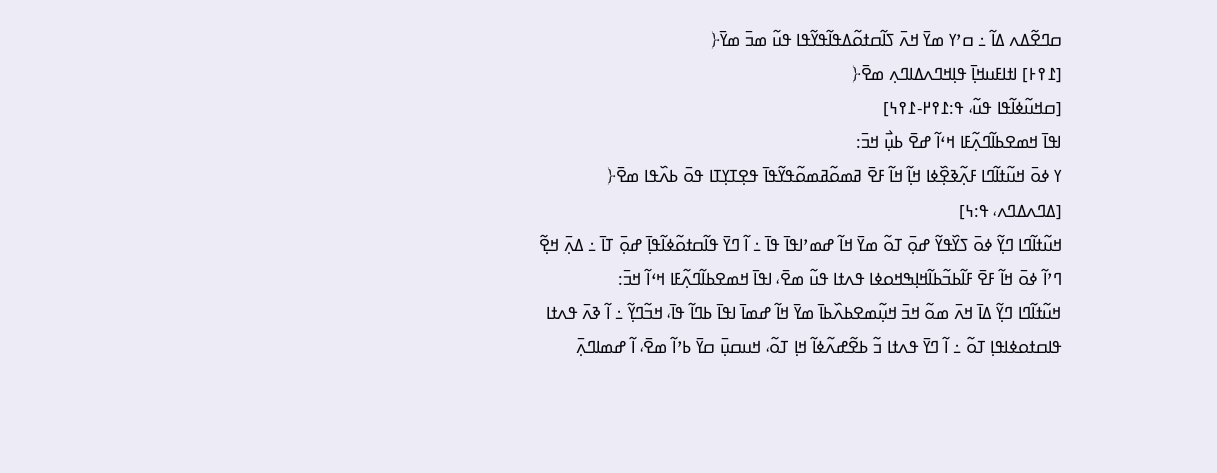ߛߣߐ߬ߡߍ ߡߊ߬ ߸ ߛߴߌ ߘߌ߫ ߞߍ߫ ߖߊ߬ߛߙߋ߬ߡߟߊ߬ߟߌ߬ߟߊ ߟߎ߬ ߘߏ߫ ߘߌ߫﴿
[߁߉߅] ߊߙߊߓߎߞߊ߲߫ ߟߊ߲ߞߣߍߡߊߣߍ߲ ߘߐ߫﴿
[ߛߞߎ߬ߦߊ߬ߟߊ ߟߎ߬، ߟ:߁߉߂-߁߉߆]
ߊߟߊ߫ ߞߘߐߕߊ߬ߣߍ߲߬ߓߊ ߞߵߊ߬ ߝߐ߫ ߕߎ߲߯ ߞߏ߫:
ߌ ߦߋ߫ ߞߎ߬ߙߊ߬ߣߊ ߓߍ߲߬ߢߐ߲߰ߦߊ ߞߊ߲߬ ߞߊ߬ ߓߐ߫ ߥߘߋ߬ߥߘߋ߬ߟߌ߬ߟߊ߫ ߟߐ߲ߠߌ߲ߠߊ ߟߋ߫ ߕߍ߰ߟߊ ߘߐ߫﴿
[ߡߣߍߡߣߍ، ߟ:߆]
ߞߎ߬ߙߊ߬ߣߊ ߣߌ߲߬ ߦߋ߫ ߖߌ߰ߟߌ߬ ߝߋ߲߫ ߠߋ߬ ߘߌ߫ ߞߊ߬ ߝߘߴߊߟߊ߫ ߟߊ߫ ߸ ߊ߬ ߣߌ߫ ߟߊ߬ߛߙߋ߬ߦߊ߬ߟߊ߲߫ ߝߋ߲߫ ߠߊ߫ ߸ ߡߍ߲߫ ߞߐ߲߬ ߣߴߊ߬ ߦߋ߫ ߞߊ߬ ߓߐ߫ ߓߊ߬ߕߏ߬ߕߊ߬ߞߊ߲ߒߞߋߦߊ ߟߍߙߊ ߟߎ߬ ߘߐ߫، ߊߟߊ߫ ߞߘߐߕߊ߬ߣߍ߲߬ߓߊ ߞߵߊ߬ ߞߏ߫:
ߞߎ߬ߙߊ߬ߣߊ ߣߌ߲߬ ߡߊ߫ ߞߍ߫ ߘߋ߬ ߞߏ߫ ߞߎ߲߬ߘߐߕߍ߰ߕߊ߫ ߘߌ߫ ߞߊ߬ ߝߘߊ߫ ߊߟߊ߫ ߕߣߊ߬ ߟߊ߫، ߞߏ߬ߣߌ߲߬ ߸ ߊ߬ ߢߍ߫ ߟߍߙߊ ߟߊߛߙߋߦߊߟߊ߲ ߠߋ߬ ߸ ߊ߬ ߣߌ߫ ߟߍߙߊ ߏ߬ ߕߐ߬ߝߍ߬ߦߊ߬ ߞߊ߲ ߠߋ߬، ߞߎߛߎ߲߫ ߛߌ߫ ߕߴߊ߬ ߘߐ߫، ߊ߬ ߝߘߊߣߍ߲߫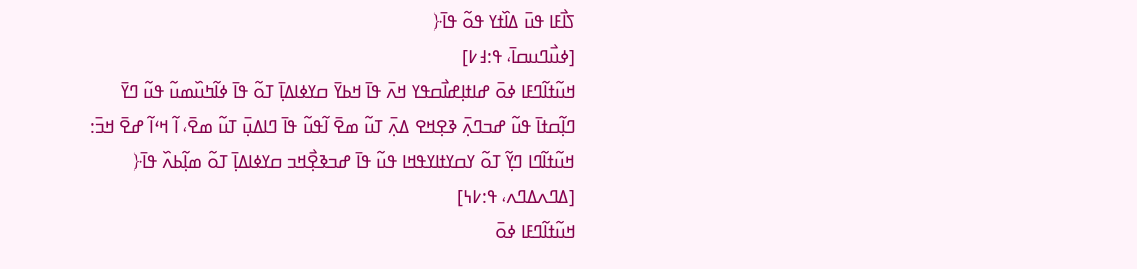ߖߊ߯ߓߊ ߟߎ߫ ߡߊ߰ߙߌ ߟߋ߬ ߟߊ߫﴿
[ߦߎ߯ߣߎߛߊ߫، ߟ:߃߇]
ߞߎ߬ߙߊ߬ߣߓߊ ߦߋ߫ ߝߊߙߊ߲ߝߊ߯ߛߟߌ ߞߍ߫ ߟߊ߫ ߞߕߌ߫ ߛߌߦߊߡߊ߲߫ ߠߋ߬ ߟߊ߫ ߦߊ߬ߤߎ߰ߘߎ߬ ߟߎ߬ ߣߌ߫ ߣߊ߲߬ߛߙߊ߫ ߟߎ߬ ߝߏߣߍ߲߫ ߢߐ߲ߞߐ ߡߍ߲߫ ߠߎ߬ ߘߐ߫ ߊ߬ߟߎ߬ ߟߊ߫ ߣߊߡߎ߲߫ ߠߎ߬ ߘߐ߫، ߊ߬ ߞߵߊ߬ ߝߐ߫ ߞߏ߫:
ߞߎ߬ߙߊ߬ߣߊ ߣߌ߲߬ ߠߋ߬ ߌߛߌߙߊߌߟߞߊ ߟߎ߬ ߟߊ߫ ߝߏߢߐ߲߯ߞߏ ߛߌߦߊߡߊ߲߫ ߠߋ߬ ߘߊ߲߬ߕߍ߰ ߟߊ߫﴿
[ߡߣߍߡߣߍ، ߟ:߇߆]
ߞߎ߬ߙߊ߬ߣߓߊ ߦߋ߫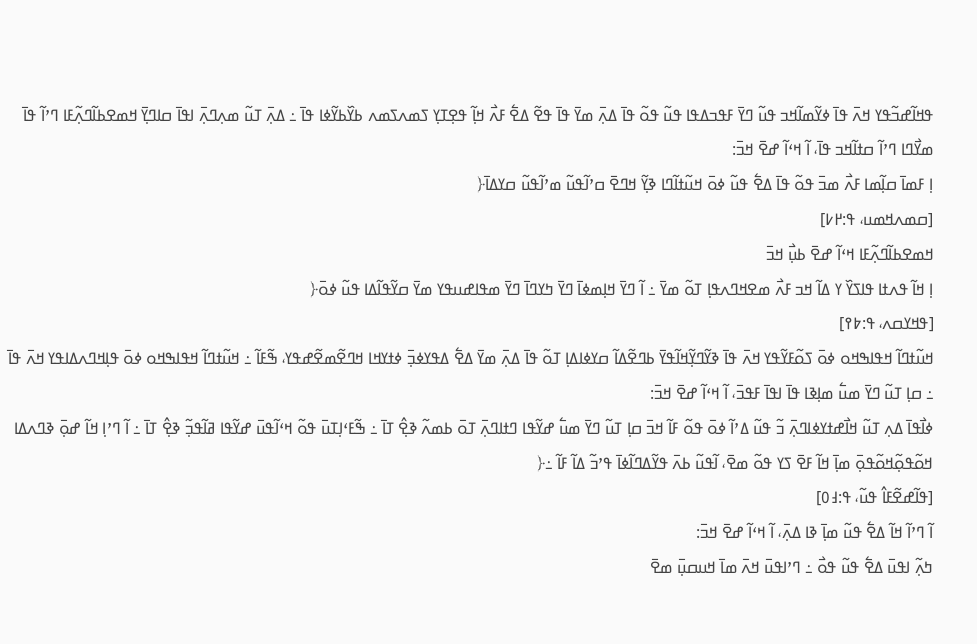ߟߞߊ߬ߝߏ߬ߟߌ ߞߍ߫ ߟߊ߫ ߦߌ߬ߘߊ߬ߞߏ ߟߎ߬ ߣߌ߫ ߓߟߏߡߟߊ ߟߎ߬ ߟߋ߬ ߟߊ߫ ߡߍ߲߫ ߘߌ߫ ߟߊ߫ ߟߐ߬ ߡߐ߱ ߓߍ߯ ߞߊ߲߬ ߟߐ߲ߠߌ߲ ߖߘߍߖߘߍ ߕߌ߰ߕߌ߬ߦߊ ߟߊ߫ ߸ ߡߍ߲߫ ߠߎ߬ ߘߍ߲ߣߍ߲߫ ߊߟߊ߫ ߛߊߣߌ߲߫ ߞߘߐߕߊ߬ߣߍ߲߬ߓߊ ߣߴߊ߬ ߟߊ߫ ߘߌ߯ߣߊ ߣߴߊ߬ ߛߙߊ߬ߞߏ ߟߊ߫، ߊ߬ ߞߵߊ߬ ߝߐ߫ ߞߏ߫:
ߊ߲ ߓߘߊ߫ ߛߊ߲߬ߘߊ ߓߍ߯ ߘߏ߫ ߟߋ߬ ߟߊ߫ ߡߐ߱ ߟߎ߬ ߦߋ߫ ߞߎ߬ߙߊ߬ߣߊ ߢߌ߲߬ ߞߣߐ߫ ߛߴߊ߬ߟߎ߬ ߘߴߊ߬ߟߎ߬ ߛߌߡߊ߫﴿
[ߛߘߍߞߘߎ، ߟ:߂߇]
ߞߘߐߕߊ߬ߣߍ߲߬ߓߊ ߞߵߊ߬ ߝߐ߫ ߕߎ߲߯ ߞߏ߫
ߊ߲ ߞߊ߬ ߟߍߙߊ ߟߊߖߌ߰ ߌ ߡߊ߬ ߞߏ ߓߍ߯ ߘߐߞߣߍߟߊ߲ ߠߋ߬ ߘߌ߫ ߸ ߊ߬ ߣߌ߫ ߞߊ߲ߘߦߊ߫ ߣߌ߫ ߤߌߣߊ߫ ߣߌ߫ ߘߟߊߝߎߟߌ ߘߌ߫ ߛߌ߬ߟߊ߬ߡߊ ߟߎ߬ ߦߋ߫﴿
[ߟߞߌߛߍ، ߟ:߈߉]
ߞߎ߬ߙߣߊ߬ ߞߟߊߒߞߋ ߦߋ߫ ߖߋ߬ߓߌ߬ߟߌ ߞߍ߫ ߟߊ߫ ߢߌ߬ߣߌ߲߬ߞߊ߬ߟߌ߫ ߕߣߐ߬ߡߊ߬ ߛߌߦߊߡߊ߲ ߠߋ߬ ߟߊ߫ ߡߍ߲߫ ߘߌ߫ ߡߐ߱ ߡߟߌߦߏ߲߫ ߦߙߌߞߊ ߞߣߐ߬ߘߐ߬ߝߟߌ، ߒ߬ߓߊ߬ ߸ ߞߎ߬ߙߣߊ߬ ߞߟߊߒߞߋ ߦߋ߫ ߟߊ߲ߞߣߍߡߊߟߌ ߞߍ߫ ߟߊ߫ ߸ ߛߊ߲ ߠߎ߬ ߣߌ߫ ߘߎ߱ ߘߊ߲ߢߊ ߟߊ߫ ߊߟߊ߫ ߓߟߏ߫، ߊ߬ ߞߵߊ߬ ߝߐ߫ ߞߏ߫:
ߦߊ߯ߟߊ߫ ߡߍ߲ ߠߎ߬ ߞߊ߯ߝߙߌߦߊߣߍ߲߫ ߏ߬ ߟߎ߬ ߡߴߊ߬ ߦߋ߫ ߟߋ߬ ߓߊ߬ ߞߏ߫ ߛߊ߲ ߠߎ߬ ߣߌ߫ ߘߎ߱ ߝߌ߬ߟߊ ߣߙߊߣߍ߲߫ ߠߋ߫ ߕߘߍ߬ ߢߐ߲߮ ߠߊ߫ ߸ ߒ߬ߓߵߊ߲ߠߎ߫ ߟߋ߬ ߞߵߊ߬ߟߎ߫ ߝߌ߬ߟߊ ߥߊ߬ߟߏ߲߬ ߢߐ߲߮ ߠߊ߫ ߸ ߊ߬ ߣߴߊ߲ ߞߊ߬ ߝߋ߲߫ ߢߣߍߡߊ ߞߋ߬ߟߋ߲߬ߞߋ߬ߟߋ߲߫ ߘߊ߲߫ ߞߊ߬ ߓߐ߫ ߖߌ ߟߋ߬ ߘߐ߫، ߊ߬ߟߎ߬ ߕߍ߫ ߟߌ߬ߡߣߊ߬ߦߊ߫ ߟߴߏ߬ ߡߊ߬ ߓߊ߬ ߸﴿
[ߟߊ߬ߝߐ߬ߓߊ߮ ߟߎ߬، ߟ:߃߀]
ߊ߬ ߣߴߊ߬ ߞߊ߬ ߡߐ߱ ߟߎ߬ ߘߊ߲߫ ߢߊ ߡߍ߲߫، ߊ߬ ߞߵߊ߬ ߝߐ߫ ߞߏ߫:
ߤߍ߲߬ ߊߟߎ߫ ߡߐ߱ ߟߎ߬ ߟߋ߯ ߸ ߣߴߊߟߎ߫ ߞߍ߫ ߘߊ߫ ߞߎߛߎ߲߫ ߘߐ߫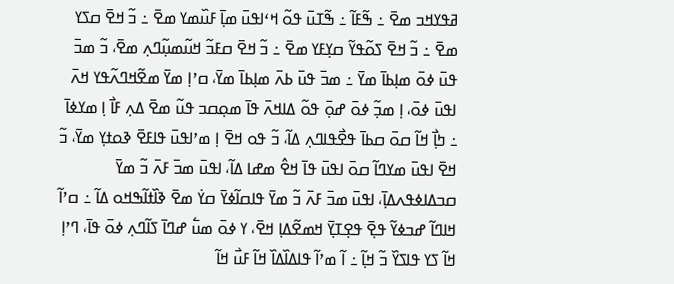ߥߟߌߞߏ ߘߐ߫ ߸ ߒ߬ߓߊ߬ ߸ ߒ߬ߠߎ߫ ߟߋ߬ ߞߵߊߟߎ߫ ߘߊ߲߫ ߓߎ߰ߘߌ ߘߐ߫ ߸ ߏ߬ ߞߐ߫ ߛߖߌ ߘߐ߫ ߸ ߏ߬ ߞߐ߫ ߖߋ߬ߟߌ߬ ߛߌ߲ߓߌ ߘߐ߫ ߸ ߏ߬ ߞߐ߫ ߛߓߏ߬ ߞߎ߬ߘߎ߲߬ߣߍ߲ ߘߐ߫، ߏ߬ ߘߏ߫ ߟߎ߫ ߦߋ߫ ߘߊ߲ߕߊ߫ ߘߌ߫ ߸ ߘߏ߫ ߟߎ߫ ߕߍ߫ ߘߊ߲ߕߊ߫ ߘߌ߫، ߛߴߊ߲ ߘߌ߫ ߘߐ߬ߞߣߍ߬ߟߌ ߞߍ߫ ߊߟߎ߫ ߦߋ߫، ߊ߲ ߘߏ߲߬ ߦߋ߫ ߝߋ߲߫ ߟߋ߬ ߡߊߞߍ߫ ߟߊ߫ ߘߋ߲ߛߏ ߟߎ߬ ߘߐ߫ ߡߍ߲ ߓߊ߯ ߊ߲ ߘߌߦߊ߫ ߸ ߤߊ߲߯ ߞߊ߬ ߛߋ߫ ߛߕߊ߫ ߟߐ߯ߟߊߣߍ߲ ߡߊ߬، ߏ߬ ߟߋ ߞߐ߫ ߊ߲ ߘߴߊߟߎ߫ ߟߊߓߐ߫ ߢߋߙߌ߲ ߘߌ߫، ߏ߬ ߞߐ߫ ߊߟߎ߫ ߘߌߣߊ߬ ߛߋ߫ ߊߟߎ߫ ߟߊ߫ ߞߐ߮ ߘߝߊ ߡߊ߬، ߊߟߎ߫ ߘߏ߫ ߓߍ߫ ߏ߬ ߘߌ߫ ߛߏߡߊߦߟߍߡߊ߲߫، ߊߟߎ߫ ߘߏ߫ ߓߍ߫ ߏ߬ ߘߌ߫ ߟߊߛߊ߬ߦߌ߫ ߛߌ߭ ߘߐ߫ ߢߊ߰ߙߊ߬ߒߞߋ ߡߊ߬ ߸ ߛߴߊ߬ ߞߊߣߊ߬ ߝߏߦߌ߬ ߟߐ߲߫ ߟߐ߲ߠߌ߲߫ ߞߘߐ߬ߡߊ߲ ߞߐ߫، ߌ ߦߋ߫ ߘߎ߱ ߝߣߊ߫ ߖߊ߬ߣߍ߲ ߦߋ߫ ߟߊ߫، ߣߴߊ߲ ߞߊ߬ ߖߌ ߟߊߖߌ߰ ߏ߬ ߞߊ߲߬ ߸ ߊ߬ ߘߴߊ߬ ߟߊߡߊ߰ߡߊ߰ ߞߊ߬ ߓߎ߯ ߞߊ߬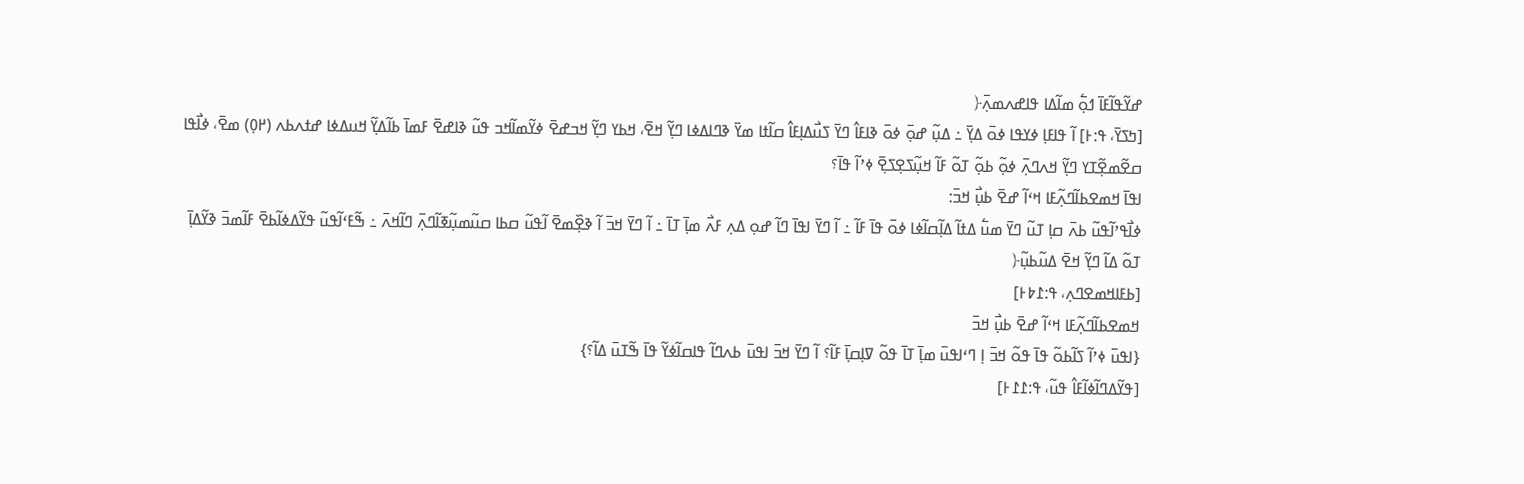ߝߌ߬ߟߊ߬ߓߊ߫ ߗߋ߲߱ ߘߊ߬ߡߊ ߟߊߝߍߘߍ߲߫﴿
[ߤߖߌ߫، ߟ:߅] ߊ߬ ߟߊߓߊ߲ ߦߌߟߊ ߦߋ߫ ߡߌ߲߫ ߸ ߡߎ߲߬ ߝߋ߲߫ ߦߋ߫ ߢߊߓߊ߮ ߣߌ߫ ߖߎ߯ߡߊ߲ߓߊ߮ ߛߊ߬ߙߊ ߘߌ߫ ߢߣߊߡߦߊ ߣߌ߲߬ ߞߐ߫، ߞߕߌ ߣߌ߲߬ ߞߏߝߐ߫ ߦߌ߬ߘߊ߬ߞߏ ߟߎ߬ ߢߊߝߐ߫ ߓߘߊ߫ ߕߊ߬ߡߌ߲߬ ߞߎߡߦߊ ߝߙߍߕߍ (߂߀߲) ߘߐ߫، ߦߊ߯ߟߊ ߛߐ߬ߘߐ߲߬ߠߌ ߣߌ߲߬ ߞߍߣߍ߲߫ ߦߋ߲߬ ߕߋ߲߬ ߠߋ߬ ߓߊ߬ ߞߎ߲߬ߖߐ߲ߖߐ߲߫ ߦߴߊ߬ ߟߊ߫؟
ߊߟߊ߫ ߞߘߐߕߊ߬ߣߍ߲߬ߓߊ ߞߵߊ߬ ߝߐ߫ ߕߎ߲߯ ߞߏ߫:
ߦߊ߯ߟߴߊ߬ߟߎ߬ ߕߍ߫ ߛߊ߲ ߠߎ߬ ߣߌ߫ ߘߎ߱ ߡߙߊ߬ ߡߊ߲߬ߛߊ߬ߦߊ ߦߋ߫ ߟߊ߫ ߓߊ߬ ߸ ߊ߬ ߣߌ߫ ߊߟߊ߫ ߣߊ߬ ߝߋ߲ ߡߍ߲ ߓߍ߯ ߘߊ߲߫ ߠߊ߫ ߸ ߊ߬ ߣߌ߫ ߞߏ߫ ߊ߬ ߢߐ߲߰ߘߐ߫ ߊ߬ߟߎ߬ ߛߕߊ ߛߎ߬ߘߎ߲߬ߧߊ߬ߣߍ߲߫ ߣߊ߬ߞߍ߫ ߸ ߒ߬ߓߵߊ߬ߟߎ߬ ߟߌ߬ߡߦߊ߬ߕߐ߫ ߓߊ߬ߘߏ߫ ߢߌ߬ߡߊ߲߫ ߠߋ߬ ߡߊ߬ ߣߌ߲߬ ߞߐ߫ ߡߎ߬ߕߎ߲߬﴿
[ߕߓߊߞߘߐߣߍ߲، ߟ:߁߈߅]
ߞߘߐߕߊ߬ߣߍ߲߬ߓߊ ߞߵߊ߬ ߝߐ߫ ߕߎ߲߯ ߞߏ߫
{ߊߟߎ߫ ߦߴߊ߬ ߖߊ߬ߕߋ߬ ߟߊ߫ ߟߋ߬ ߞߏ߫ ߊ߲ ߣߵߊߟߎ߫ ߘߊ߲߫ ߠߊ߫ ߟߋ߬ ߜߊ߲ߛߊ߲߫ ߓߊ߬؟ ߊ߬ ߣߌ߫ ߞߏ߫ ߊߟߎ߫ ߕߍߣߊ߬ ߟߊߛߊ߬ߦߌ߬ ߟߊ߫ ߒ߬ߠߎ߫ ߡߊ߬؟}
[ߟߌ߬ߡߣߊ߬ߦߊ߬ߓߊ߮ ߟߎ߬، ߟ:߁߁߅]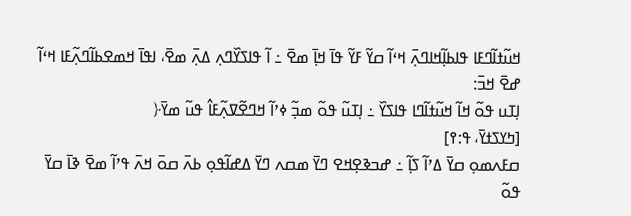ߞߎ߬ߙߊ߬ߣߓߊ ߟߊߕߊ߲߬ߞߊߣߍ߲߫ ߞߵߊ߬ ߛߌ߬ ߓߌ߬ ߟߊ߫ ߞߊ߲߫ ߘߐ߫ ߸ ߊ߬ ߟߊߖߌ߰ߣߍ߲ ߡߍ߲߫ ߘߐ߫، ߊߟߊ߫ ߞߘߐߕߊ߬ߣߍ߲߬ߓߊ ߞߵߊ߬ ߝߐ߫ ߞߏ߫:
ߊ߲ߠߎ ߟߋ߬ ߞߊ߬ ߞߎ߬ߙߊ߬ߣߊ ߟߊߖߌ߰ ߸ ߊ߲ߠߎ߬ ߟߋ߬ ߘߏ߲߬ ߦߴߊ߬ ߞߣߐ߬ߜߍ߲߬ߓߊ߮ ߟߎ߬ ߘߌ߫﴿
[ߤߌߖߙߌ߫، ߟ:߉]
ߛߓߍߘߋ߲ ߛߌ߫ ߡߴߊ߬ ߖߊ߲߬ ߸ ߝߏߢߐ߲ߞߐ ߣߌ߫ ߘߛߍ ߣߌ߫ ߡߝߊ߬ߟߋ߲ ߕߍ߫ ߛߋ߫ ߞߍ߫ ߟߴߊ߬ ߘߐ߫ ߢߊ߫ ߛߌ߫ ߟߋ߬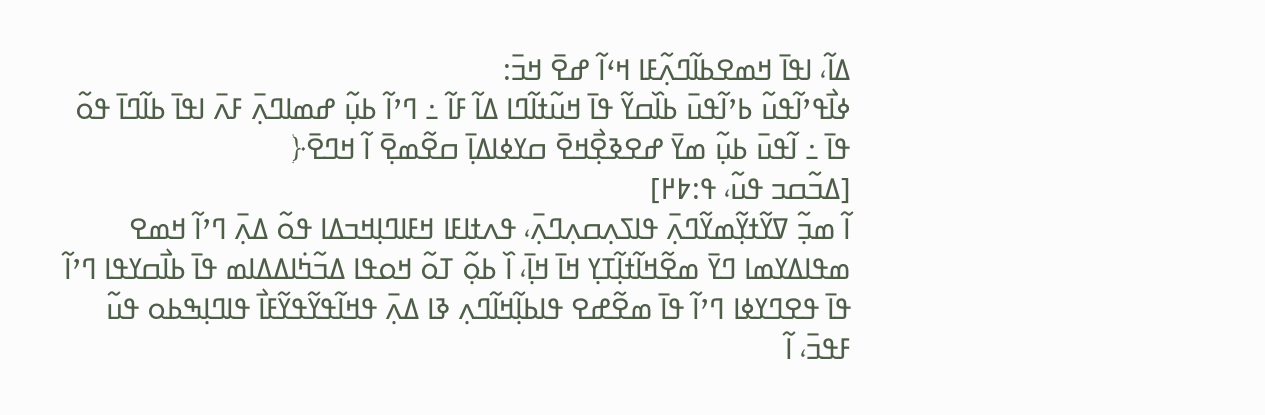ߡߊ߬، ߊߟߊ߫ ߞߘߐߕߊ߬ߣߍ߲߬ߓߊ ߞߵߊ߬ ߝߐ߫ ߞߏ߫:
ߦߊ߯ߟߴߊ߬ߟߎ߬ ߕߴߊ߬ߟߎ߫ ߕߊ߰ߛߌ߬ ߟߊ߫ ߞߎ߬ߙߊ߬ߣߊ ߡߊ߬ ߓߊ߬ ߸ ߣߴߊ߬ ߕߎ߲߬ ߝߘߊߣߍ߲߫ ߓߍ߫ ߊߟߊ߫ ߕߊ߬ߣߊ߫ ߟߋ߬ ߟߊ߫ ߸ ߊ߬ߟߎ߫ ߕߎ߲߬ ߘߌ߫ ߝߐߢߐ߲߯ߞߐ߫ ߛߌߦߊߡߊ߲߫ ߛߐ߬ߘߐ߲߫ ߊ߬ ߞߣߐ߫﴿
[ߡߏ߬ߛߏ ߟߎ߬، ߟ:߈߂]
ߊ߬ ߘߏ߲߬ ߜߌ߬ߙߌ߲߬ߘߌ߬ߣߍ߲߫ ߟߊߖߍ߲ߛߍ߲ߣߍ߲߫، ߟߍߙߊߓߊ ߞߓߊߣߊ߲ߞߏߡߊ ߟߋ߬ ߡߍ߲߫ ߣߴߊ߬ ߞߘߐ ߘߟߊߡߌߘߊ ߣߌ߫ ߘߐ߬ߞߊ߬ߙߊ߲߬ߠߌ߲ ߞߊ߫ ߞߊ߲߫، ߊ߰ ߕߋ߲߬ ߠߋ߬ ߞߋߟߊ ߡߏ߬ߤ߭ߊߡߡߊߘ ߟߊ߫ ߕߊ߯ߛߌߟߊ ߣߴߊ߬ ߟߊ߫ ߟߐߣߌߦߊ ߣߴߊ߬ ߟߊ߫ ߘߐ߬ߝߐ ߟߊߕߊ߲߬ߞߊ߬ߣߍ߲ ߢߊ ߡߍ߲߫ ߟߞߊ߬ߟߌ߬ߟߌ߬ߓߊ߯ ߟߊߣߊ߲ߒߕߋ ߟߎ߬ ߓߟߏ߫، ߊ߬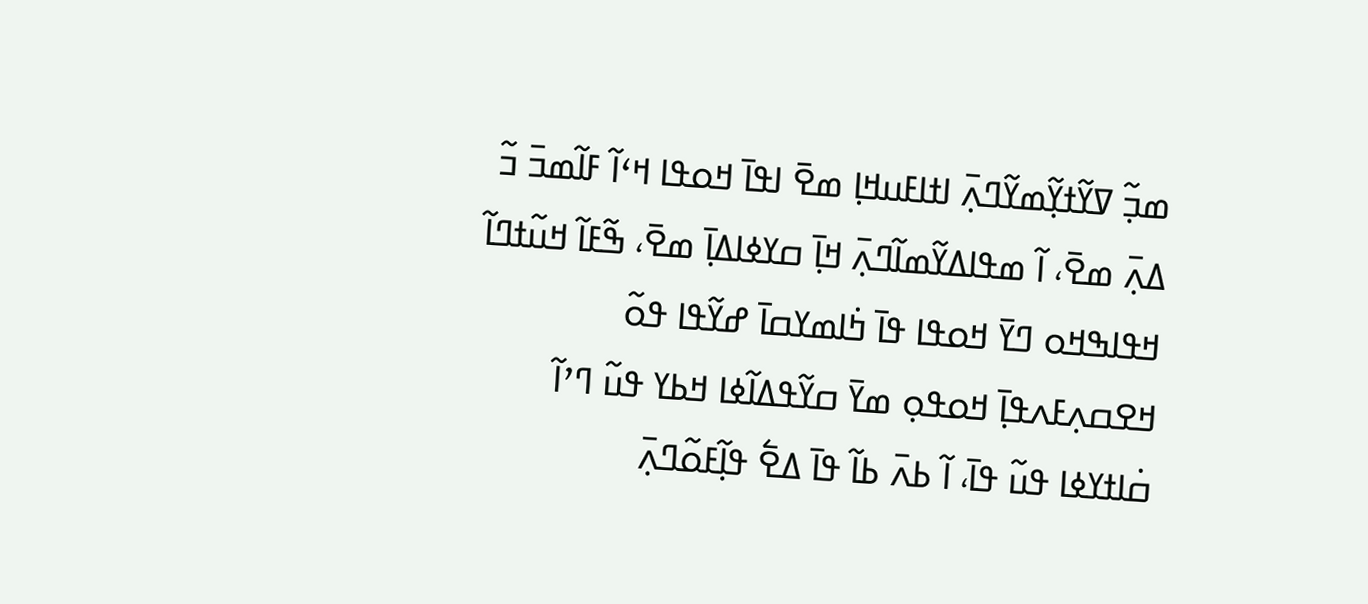ߘߏ߲߬ ߜߌ߬ߙߌ߲߬ߘߌ߬ߣߍ߲߫ ߊߙߊߓߎߞߊ߲ ߘߐ߫ ߊߟߊ߫ ߞߋߟߊ ߞߵߊ߬ ߓߊ߬ߘߏ߫ ߏ߬ ߡߍ߲߫ ߘߐ߫، ߊ߬ ߘߟߊߡߌ߬ߘߊ߬ߣߍ߲߫ ߞߊ߲߫ ߛߌߦߊߡߊ߲߫ ߘߐ߫، ߒ߬ߓߊ߬ ߞߎ߬ߙߣߊ߬ ߞߟߊߒߞߋ ߣߌ߫ ߞߋߟߊ ߟߊ߫ ߤ߭ߊߘߌߛߊ߫ ߝߌ߬ߟߊ ߟߋ߬ ߞߐߛߍ߲ߓߍߟߊ߲߫ ߞߋߟߋ߲ ߘߌ߫ ߛߌ߬ߟߡߊ߬ߦߊ ߞߕߌ ߟߎ߬ ߣߴߊ߬ ߛ߭ߊߙߌߦߊ ߟߎ߬ ߟߊ߫، ߊ߬ ߕߍ߫ ߕߊ߬ ߟߊ߫ ߡߐ߱ ߟߊ߲߬ߓߋ߬ߣߍ߲߫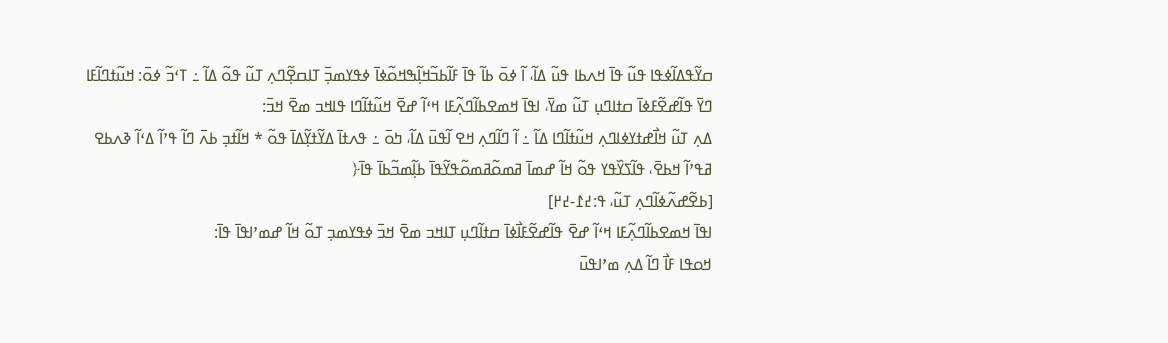ߛߌ߬ߟߡߊ߬ߦߟߊ ߟߎ߬ ߟߊ߫ ߞߍߕߊ ߟߎ߬ ߡߊ߬، ߊ߬ ߦߋ߫ ߕߊ߬ ߟߊ߫ ߓߊ߬ߕߏ߬ߞߊ߲߬ߒߞߋ߬ߦߊ߫ ߦߟߌߘߏ߲߫ ߠߊߛߐ߲߬ߣߍ߲ ߠߎ߬ ߟߋ߬ ߡߊ߬ ߸ ߠߵߏ߬ ߦߋ߫: ߞߎ߬ߙߣߊ߬ߓߊ ߣߌ߫ ߟߊ߬ߝߐ߬ߓߦߊ߫ ߛߙߊߣߎ߲ ߠߎ߬ ߘߌ߫، ߊߟߊ߫ ߞߘߐߕߊ߬ߣߍ߲߬ߓߊ ߞߵߊ߬ ߝߐ߫ ߞߎ߬ߙߊ߬ߣߊ ߟߊߞߏ ߘߐ߫ ߞߏ߫:
ߡߍ߲ ߠߎ߬ ߞߊ߯ߝߙߌߦߊߣߍ߲ ߞߎ߬ߙߊ߬ߣߊ ߡߊ߬ ߸ ߊ߬ ߣߊ߬ߣߍ߲ ߞߐ ߊ߬ߟߎ߫ ߡߊ߬، ߤߋ߫ ߸ ߟߍߙߊ߫ ߡߌ߬ߙߌ߲߬ߡߊ߫ ߟߋ߬ * ߞߊ߬ߙߏ߲ ߕߍ߫ ߣߊ߬ ߟߴߊ߬ ߡߵߊ߬ ߢߍߕߐ ߥߟߴߊ߬ ߞߕߐ߫، ߟߊ߬ߖߌ߰ߟߌ ߟߋ߬ ߞߊ߬ ߝߘߊ߫ ߥߘߋ߬ߥߘߋ߬ߟߌ߬ߟߊ߫ ߕߊ߲߬ߘߏ߬ߕߊ߫ ߟߊ߫﴿
[ߕߐ߬ߝߍ߬ߦߊ߬ߣߍ߲ ߠߎ߬، ߟ:߄߁-߄߂]
ߊߟߊ߫ ߞߘߐߕߊ߬ߣߍ߲߬ߓߊ ߞߵߊ߬ ߝߐ߫ ߟߊ߬ߝߐ߬ߓߊ߯ߦߊ߫ ߛߙߊ߬ߣߎ߲ ߠߊߞߏ ߘߐ߫ ߞߏ߫ ߦߟߌߘߏ߲ ߠߋ߬ ߞߊ߬ ߝߘߴߊߟߊ߫ ߟߊ߫:
ߞߋߟߊ ߓߊ߯ ߣߊ߬ ߡߍ߲ ߘߴߊߟߎ߫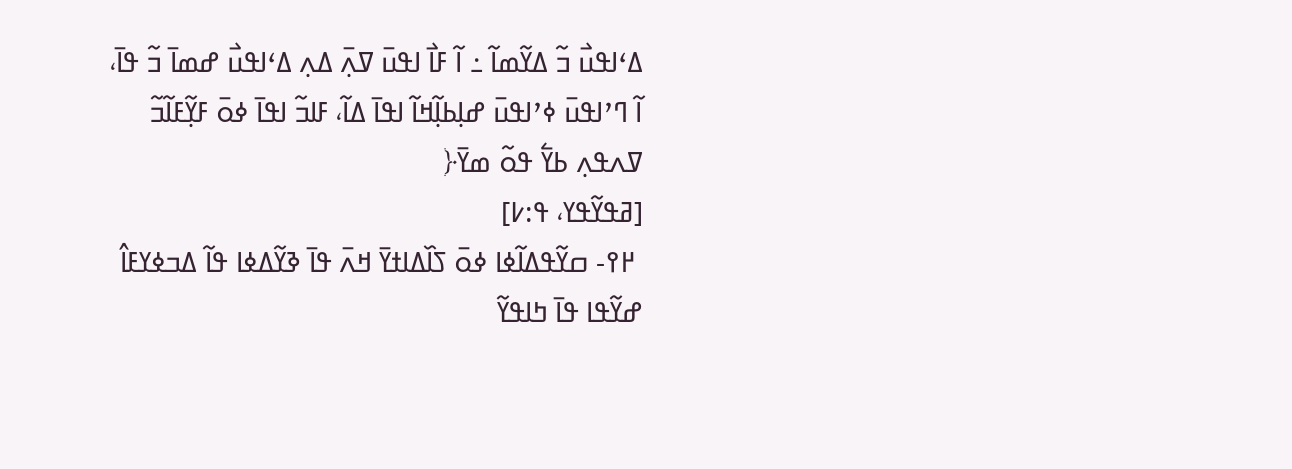ߡߵߊߟߎ߯ ߏ߬ ߡߌ߬ߘߊ߬ ߸ ߊ߬ ߓߊ߯ ߊߟߎ߫ ߜߍ߲߫ ߡߍ߲ ߡߵߊߟߎ߯ ߝߘߊ߫ ߏ߬ ߟߊ߫، ߊ߬ ߣߴߊߟߎ߫ ߦߴߊߟߎ߫ ߝߊ߲ߕߊ߲߬ߞߊ߬ ߊߟߊ߫ ߡߊ߬، ߓߊߏ߬ ߊߟߊ߫ ߦߋ߫ ߓߌ߲߬ߓߊ߬ߏ߬ ߜߍߟߍ߲ ߕߌ߱ ߟߋ߬ ߘߌ߫﴿
[ߥߟߌ߬ߟߌ، ߟ:߇]
 ߂߉- ߛߌ߬ߟߡߊ߬ߦߊ ߦߋ߫ ߖߊ߰ߡߊߙߌ߫ ߞߍ߫ ߟߊ߫ ߢߌ߬ߡߦߊ ߟߊ߬ ߡߏߦߌߓߊ߮ ߝߌ߬ߟߊ ߟߊ߫ ߤߊߟߌ߬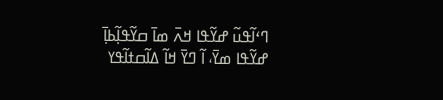ߣߵߊ߬ߟߎ߬ ߝߌ߬ߟߊ ߞߍ߫ ߘߊ߫ ߛߌ߬ߟߊ߲߬ߕߊ߲߫ ߝߌ߬ߟߊ ߘߌ߫، ߊ߬ ߣߌ߫ ߞߊ߬ ߡߊ߬ߛߙߊ߬ߟߌ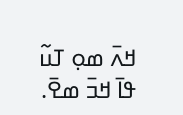ߞߍ߫ ߘߋ߲ ߠߎ߬ ߟߊ߫ ߞߏ߫ ߘߐ߫.